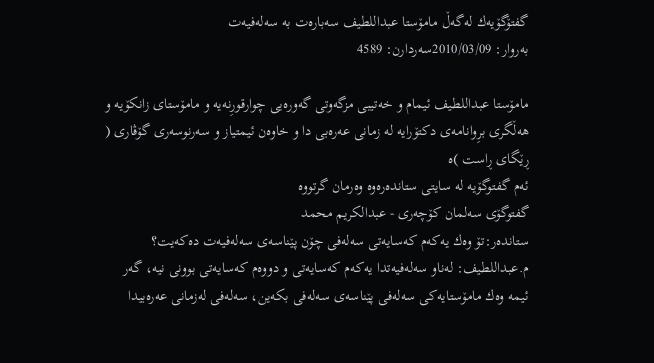گفتۆگۆیه‌ك له‌گه‌ڵ مامۆستا عبداللطيف سه‌باره‌ت به‌ سه‌له‌فیه‌ت
بەروار: 2010/03/09سەردارن: 4589

مامۆستا عبداللطيف ئیمام و خه‌تیبى مزگه‌وتى گه‌وره‌یى چوارقورِنه‌يه و مامۆستاى زانكۆيه و هه‌ڵگرى برِوانامه‌ى دكتۆرایه‌ له‌ زمانى عه‌ره‌بى دا و خاوه‌ن ئیمتیاز و سه‌رنوسه‌رى گۆڤارى ( ڕێگاى ڕاست )ه
ئه‌م گفتوگۆیه‌ له‌ سایتى ستانده‌ره‌وه‌ وه‌رمان گرتووه‌
گفتوگۆی‌ سه‌لمان كۆچه‌ری‌ - عبدالكریم محمد
ستانده‌ر:تۆ وه‌ك یه‌كه‌م كه‌سایه‌تی‌ سه‌له‌فی‌ چۆن پێناسه‌ی‌ سه‌له‌فیه‌ت ده‌كه‌یت؟
م.عبداللطیف: له‌ناو سه‌له‌فیه‌تدا یه‌كه‌م كه‌سایه‌تی‌ و دووه‌م كه‌سایه‌تی‌ بوونی‌ نیه‌، گه‌ر ئیمه‌ وه‌ك مامۆستایه‌كی‌ سه‌له‌فی‌ پێناسه‌ی‌ سه‌له‌فی‌ بكه‌ین، سه‌له‌فی‌ له‌زمانی‌ عه‌ره‌بیدا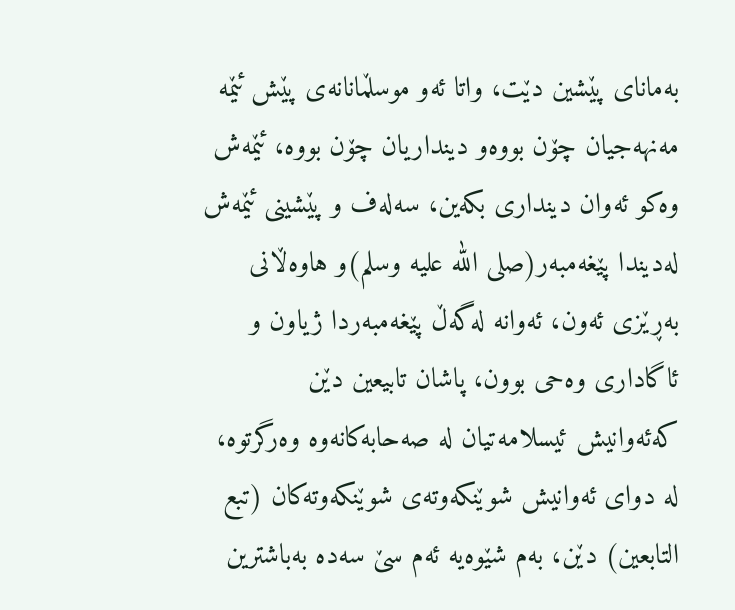به‌مانای‌ پێشین دێت، واتا ئه‌و موسڵمانانه‌ی‌ پێش ئێمه‌ مه‌نهه‌جیان چۆن بووه‌و دینداریان چۆن بووه‌، ئێمه‌ش وه‌كو ئه‌وان دینداری‌ بكه‌ین، سه‌له‌ف و پێشینی‌ ئێمه‌ش له‌دیندا پێغه‌مبه‌ر(صلى الله عليه وسلم)و هاوه‌ڵانی‌ به‌ڕێزی‌ ئه‌ون، ئه‌وانه‌ له‌گه‌ڵ پێغه‌مبه‌ردا ژیاون و ئاگاداری‌ وه‌حی‌ بوون، پاشان تابیعین دێن كه‌ئه‌وانیش ئیسلامه‌تیان له‌ صه‌حابه‌كانه‌وه‌ وه‌رگرتوه‌، له‌ دوای‌ ئه‌وانیش شوێنكه‌وته‌ی‌ شوێنكه‌وته‌كان (تبع التابعین) دێن، به‌م شێوه‌یه‌ ئه‌م سێ‌ سه‌ده‌ به‌باشترین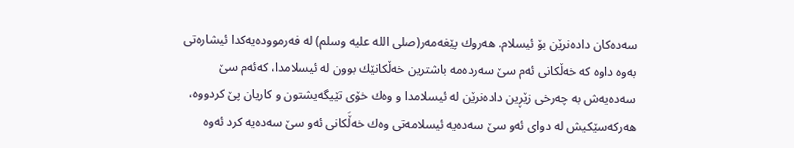سه‌ده‌كان داده‌نرێن بۆ ئیسلام. هه‌روك پێغه‌مه‌ر(صلى الله عليه وسلم) له‌ فه‌رمووده‌یه‌كدا ئیشاره‌تی‌ به‌وه‌ داوه‌ كه‌ خه‌ڵكانی‌ ئه‌م سێ‌ سه‌رده‌مه‌ باشترین خه‌ڵكانێك بوون له‌ ئیسلامدا، كه‌ئه‌م سێ‌ سه‌ده‌یه‌ش به‌ چه‌رخی‌ زێڕین داده‌نرێن له‌ ئیسلامدا و وه‌ك خۆی‌ تێیگه‌یشتون و كاریان پێ‌ كردووه‌، هه‌ركه‌سێكیش له‌ دوای‌ ئه‌و سێ‌ سه‌ده‌یه‌ ئیسلامه‌تی‌ وه‌ك خه‌ڵَكانی‌ ئه‌و سێ‌ سه‌ده‌یه‌ كرد ئه‌وه‌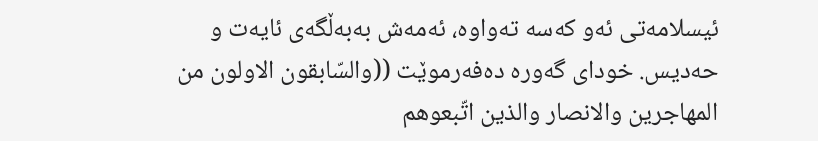ئیسلامه‌تی‌ ئه‌و كه‌سه‌ ته‌واوه‌، ئه‌مه‌ش به‌به‌ڵگه‌ی‌ ئایه‌ت و حه‌دیس. خودای‌ گه‌وره‌ ده‌فه‌رموێت ((والسّابقون الاولون من المهاجرین والا‌نصار والذین اتّبعوهم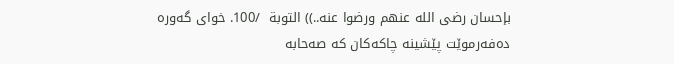بإحسان رضی الله عنهم ورضوا عنه..)) التوبة ‌ /100. خوای‌ گه‌وره‌ ده‌فه‌رموێت پێشینه‌ چاكه‌كان كه‌ صه‌حابه‌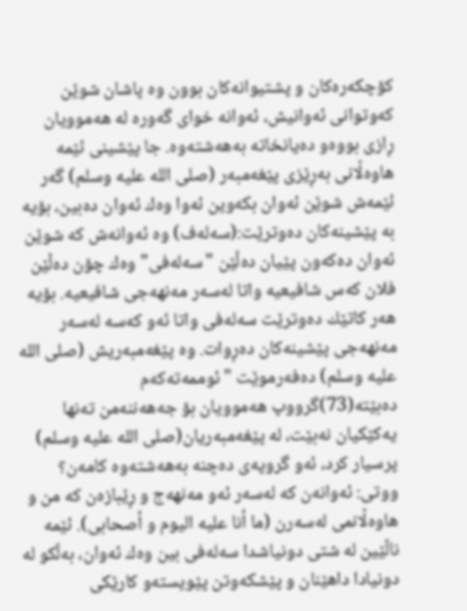كۆچكه‌ره‌كان و پشتیوانه‌كان بوون وه‌ پاشان شوێن كه‌وتوانی‌ ئه‌وانیش، ئه‌وانه‌ خوای‌ گه‌وره‌ له‌ هه‌موویان ڕازی‌ بووه‌و ده‌یانخاته‌ به‌هه‌شته‌وه‌. جا پێشینی‌ ئێمه‌ هاوه‌ڵانی‌ به‌ڕێزی‌ پێغه‌مبه‌ر (صلى الله عليه وسلم) گه‌ر ئێمه‌ش شوێن ئه‌وان بكه‌وین ئه‌وا وه‌ك ئه‌وان ده‌بین، بۆیه‌ به‌ پێشینه‌كان ده‌وترێت:(سه‌له‌ف) وه‌ ئه‌وانه‌ش كه‌ شوێن ئه‌وان ده‌كه‌ون پێیان ده‌ڵێن "سه‌له‌فی‌" وه‌ك چۆن ده‌ڵێن فلان كه‌س شافیعیه‌ واتا له‌سه‌ر مه‌نهه‌جی‌ شافیعیه‌. بۆیه‌ هه‌ر كاتێك ده‌وترێت سه‌له‌فی‌ واتا ئه‌و كه‌سه‌ له‌سه‌ر مه‌نهه‌جی‌ پێشینه‌كان ده‌ڕوات. وه‌ پێغه‌مبه‌ریش (صلى الله عليه وسلم) ده‌فه‌رموێت "ئوممه‌ته‌كه‌م ده‌بێته‌(73)گرووپ هه‌موویان بۆ جه‌هه‌ننه‌من ته‌نها یه‌كێكیان نه‌بێت، له‌ پێغه‌مبه‌ریان(صلى الله عليه وسلم) پرسیار كرد، ئه‌و گروپه‌ی‌ ده‌چنه‌ به‌هه‌شته‌وه‌ كامه‌ن؟ ووتی‌: ئه‌وانه‌ن كه‌ له‌سه‌ر ئه‌و مه‌نهه‌ج و ڕێبازه‌ن كه‌ من و هاوه‌ڵانمی‌ له‌سه‌رن (ما أنا علیه الیوم و أصحابی‌). ئێمه‌ ناڵێین له‌ شتی‌ دونیاشدا سه‌له‌فی بین وه‌ك ئه‌وان، به‌ڵكو له‌ دونیادا داهێنان و پێشكه‌وتن پێویسته‌و كارێكی‌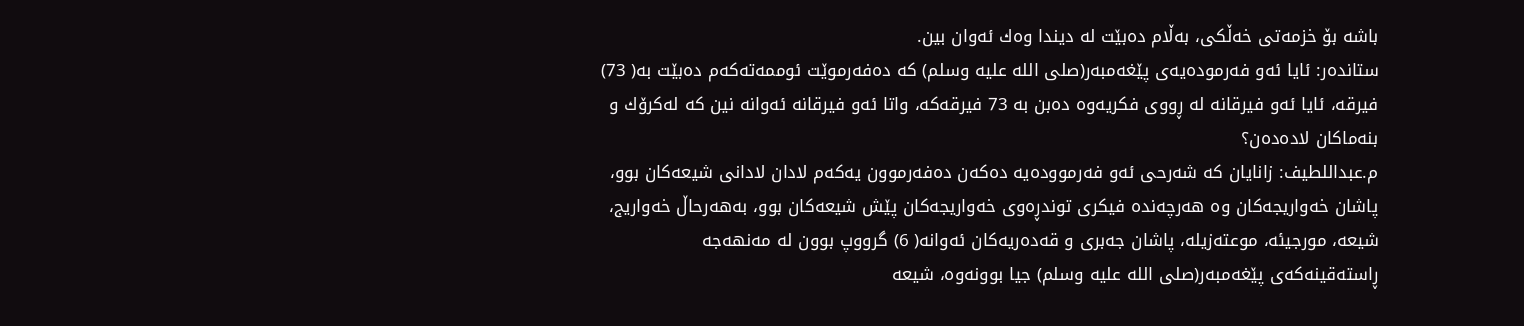باشه‌ بۆ خزمه‌تی‌ خه‌ڵكی‌، به‌ڵام ده‌بێت له‌ دیندا وه‌ك ئه‌وان بین.
ستانده‌ر: ئایا ئه‌و فه‌رموده‌یه‌ی‌ پێغه‌مبه‌ر(صلى الله عليه وسلم) كه‌ ده‌فه‌رموێت ئوممه‌ته‌كه‌م ده‌بێت به‌( 73) فیرقه‌، ئایا ئه‌و فیرقانه‌ له‌ ڕووی‌ فكریه‌وه‌ ده‌بن به‌ 73 فیرقه‌كه‌، واتا ئه‌و فیرقانه‌ ئه‌وانه‌ نین كه‌ له‌كرۆك و بنه‌ماكان لاده‌ده‌ن؟
م.عبداللطیف: زانایان كه‌ شه‌رحی‌ ئه‌و فه‌رمووده‌یه‌ ده‌كه‌ن ده‌فه‌رموون یه‌كه‌م لادان لادانی‌ شیعه‌كان بوو، پاشان خه‌واریجه‌كان وه‌ هه‌رچه‌نده‌ فیكری‌ توندڕه‌وی‌ خه‌واریجه‌كان پێش شیعه‌كان بوو، به‌هه‌رحاڵ خه‌واریج، شیعه‌، مورجیئه‌، موعته‌زیله‌، پاشان جه‌بری‌ و قه‌ده‌ریه‌كان ئه‌وانه‌( 6) گرووپ بوون له‌ مه‌نهه‌جه‌ ڕاسته‌قینه‌كه‌ی‌ پێغه‌مبه‌ر(صلى الله عليه وسلم) جیا بوونه‌وه‌، شیعه‌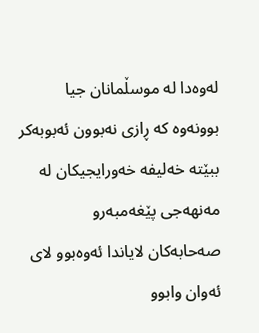له‌وه‌دا له‌ موسڵمانان جیا بوونه‌وه‌ كه‌ ڕازی‌ نه‌بوون ئه‌بوبه‌كر ببێته‌ خه‌لیفه‌ خه‌ورایجیكان له‌ مه‌نهه‌جی‌ پێغه‌مبه‌رو صه‌حابه‌كان لایاندا ئه‌وه‌بوو لای‌ ئه‌وان وابوو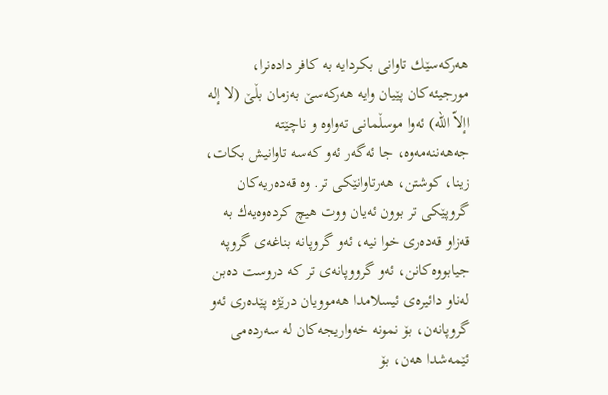هه‌ركه‌سێك تاوانی‌ بكردایه‌ به‌ كافر داده‌نرا، مورجیئه‌كان پێیان وایه‌ هه‌ركه‌سێ‌ به‌زمان بڵێ‌ (لا إله‌ اإلاّ الله‌) ئه‌وا موسڵمانی‌ ته‌واوه‌ و ناچێته‌ جه‌هه‌ننه‌مه‌وه‌، جا ئه‌گه‌ر ئه‌و كه‌سه‌ تاوانیش بكات، زینا، كوشتن، هه‌رتاوانێكی‌ تر. وه‌ قه‌ده‌ریه‌كان گروپێكی‌ تر بوون ئه‌یان ووت هیچ كرده‌وه‌یه‌ك به‌ قه‌زاو قه‌ده‌ری‌ خوا نیه‌، ئه‌و گروپانه‌ بناغه‌ی‌ گروپه‌ جیابووه‌كانن، ئه‌و گرووپانه‌ی‌ تر كه‌ دروست ده‌بن له‌ناو دائیره‌ی‌ ئیسلامدا هه‌موویان درێژه‌ پێده‌ری‌ ئه‌و گروپانه‌ن، بۆ نمونه‌ خه‌واریجه‌كان له‌ سه‌رده‌می‌ ئێمه‌شدا هه‌ن، بۆ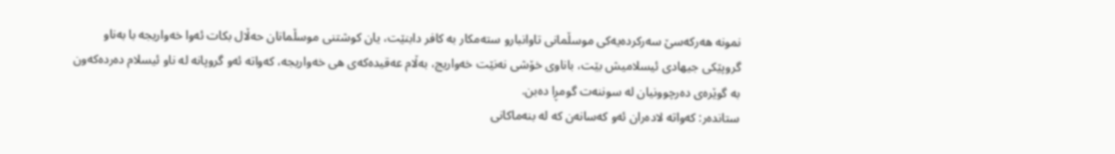نمونه‌ هه‌ركه‌سێ‌ سه‌ركرده‌یه‌كی‌ موسڵمانی‌ تاوانبارو سته‌مكار به‌ كافر دابنێت، یان كوشتنی‌ موسڵمانان حه‌ڵال بكات ئه‌وا خه‌واریجه‌ با به‌ناو گروپێكی‌ جیهادی ئیسلامیش بێت، باناوی‌ خۆشى‌ نه‌نێت خه‌واریج، به‌ڵام عه‌قیده‌كه‌ی‌ هی‌ خه‌واریجه‌، كه‌واته‌ ئه‌و گروپانه‌ له‌ ناو ئیسلام ده‌رده‌كه‌ون به‌ گوێره‌ی‌ ده‌رچوونیان له‌ سوننه‌ت گومڕا ده‌بن.
ستانده‌ر: كه‌واته‌ لاده‌ران ئه‌و كه‌سانه‌ن كه‌ له‌ بنه‌ماكانی‌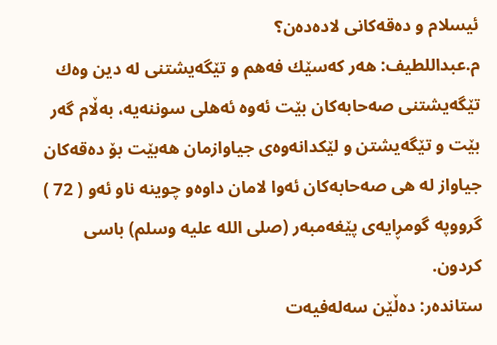ئیسلام و ده‌قه‌كانی‌ لاده‌ده‌ن؟
م.عبداللطیف: هه‌ر كه‌سێك فه‌هم و تێگه‌یشتنی‌ له‌ دین وه‌ك تێگه‌یشتنی‌ صه‌حابه‌كان بێت ئه‌وه‌ ئه‌هلی‌ سوننه‌یه‌، به‌ڵام گه‌ر بێت و تێگه‌یشتن و لێكدانه‌وه‌ی‌ جیاوازمان هه‌بێت بۆ ده‌قه‌كان جیاواز له‌ هی‌ صه‌حابه‌كان ئه‌وا لامان داوه‌و چوینه‌ ناو ئه‌و ( 72 ) گرووپه‌ گومڕایه‌ی‌ پێغه‌مبه‌ر (صلى الله عليه وسلم) باسی‌ كردون.
ستانده‌ر: ده‌ڵێن سه‌له‌فیه‌ت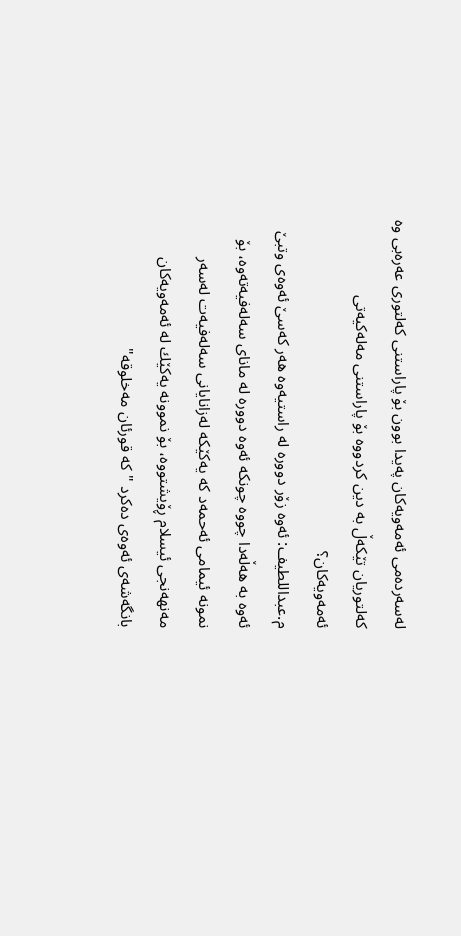له‌سه‌رده‌می‌ ئه‌مه‌ویه‌كان په‌یدا بوون بۆ پاراستنی‌ كه‌لتوری‌ عه‌ره‌بی‌ وه‌ كه‌لتوریان تێكه‌ڵ به‌ دین كردووه‌ بۆ پاراستنی‌ مه‌له‌كیه‌تی‌ ئه‌مه‌ویه‌كان؟
م.عبداللطیف: ئه‌وه‌ زۆر دووره‌ له‌ راستیه‌وه‌ هه‌ر كه‌سێ‌ ئه‌وه‌ی‌ وتبێ‌ ئه‌وه‌ به‌ هه‌ڵه‌دا چووه‌ چونكه‌ ئه‌وه‌ دووره‌ له‌ مانای‌ سه‌له‌فیه‌ته‌وه‌، بۆ نمونه‌ ئیمامی‌ ئه‌حمه‌د كه‌ یه‌كێكه‌ له‌زانایانی‌ سه‌له‌فیه‌ت له‌سه‌ر مه‌نهه‌نجی‌ ئیسلام ڕۆیشتووه‌، بۆ نموونه‌ یه‌كێك له‌ ئه‌مه‌ویه‌كان بانگه‌شه‌ی‌ ئه‌وه‌ی‌ ده‌كرد "كه‌ قورئان مه‌خلوقه‌"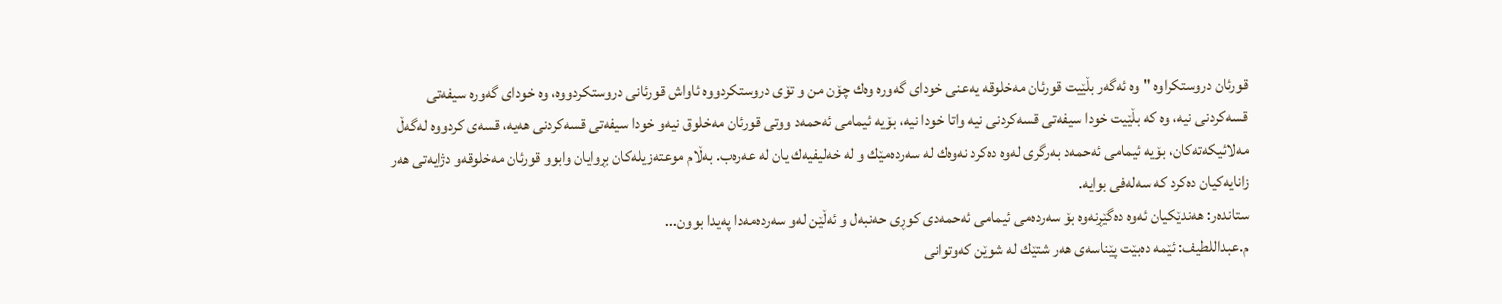قورئان دروستكراوه‌ " وه‌ ئه‌گه‌ر بڵێیت قورئان مه‌خلوقه‌ یه‌عنی‌ خودای‌ گه‌وره‌ وه‌ك چۆن من و تۆی‌ دروستكردووه‌ ئاواش قورئانی‌ دروستكردووه‌، وه‌ خودای‌ گه‌وره‌ سیفه‌تی‌ قسه‌كردنی‌ نیه‌، وه‌ كه‌ بڵێیت خودا سیفه‌تی‌ قسه‌كردنی‌ نیه‌ واتا خودا نیه‌، بۆیه‌ ئیمامی‌ ئه‌حمه‌د ووتی‌ قورئان مه‌خلوق نیه‌و خودا سیفه‌تی‌ قسه‌كردنی‌ هه‌یه‌، قسه‌ی‌ كردووه‌ له‌گه‌ڵ مه‌لائیكه‌ته‌كان، بۆیه‌ ئیمامی‌ ئه‌حمه‌د به‌رگری له‌وه‌ ده‌كرد نه‌وه‌ك له‌ سه‌رده‌مێك و له‌ خه‌لیفیه‌ك یان له‌ عه‌ره‌ب. به‌ڵام موعته‌زیله‌كان بڕوایان وابوو قورئان مه‌خلوقه‌و دژایه‌تی‌ هه‌ر زانایه‌كیان ده‌كرد كه‌ سه‌له‌فی‌ بوایه‌.
ستانده‌ر: هه‌ندێكیان ئه‌وه‌ ده‌گێڕنه‌وه‌ بۆ سه‌رده‌می‌ ئیمامی‌ ئه‌حمه‌دی‌ كوڕی‌ حه‌نبه‌ل و ئه‌ڵێن له‌و سه‌رده‌مه‌دا په‌یدا بوون...
م.عبداللطیف: ئێمه‌ ده‌بێت پێناسه‌ی‌ هه‌ر شتێك له‌ شوێن كه‌وتوانی‌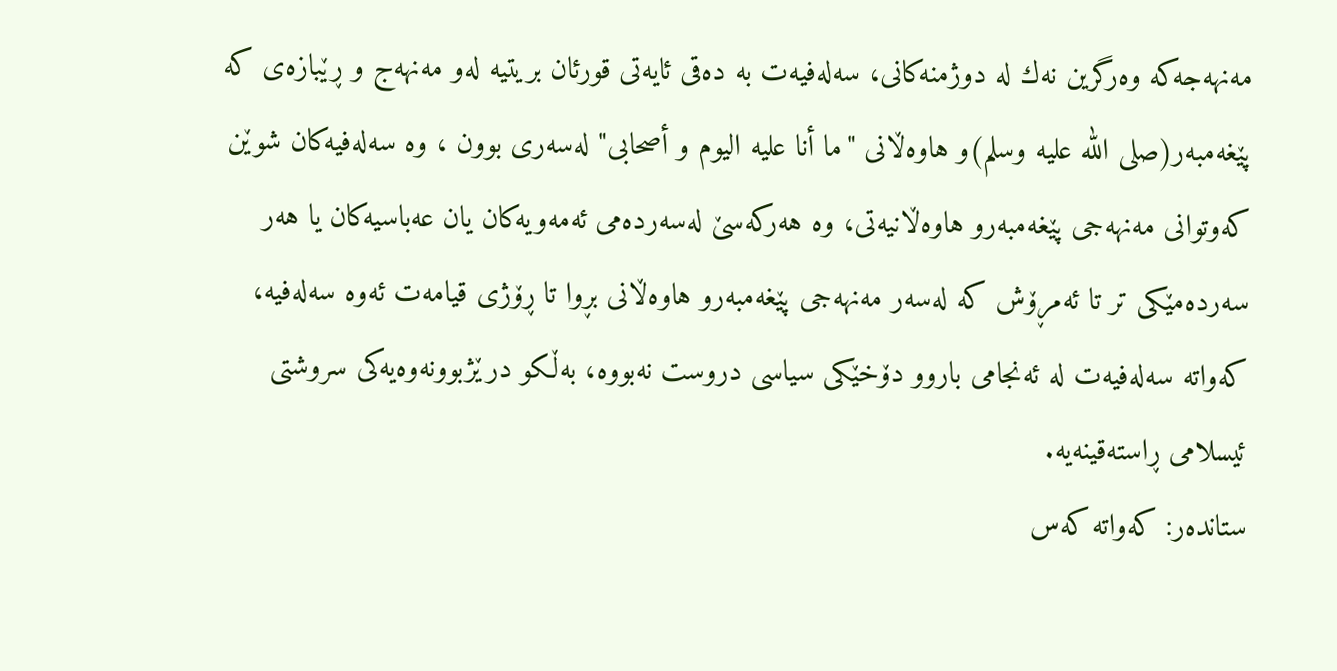مه‌نهه‌جه‌كه‌ وه‌رگرین نه‌ك له‌ دوژمنه‌كانی‌، سه‌له‌فیه‌ت به‌ ده‌قی‌ ئایه‌تی‌ قورئان بریتیه‌ له‌و مه‌نهه‌ج و ڕێبازه‌ی‌ كه‌ پێغه‌مبه‌ر(صلى الله عليه وسلم)و هاوه‌ڵانی‌ "ما أنا علیه‌ الیوم و أصحابی" له‌سه‌ری‌ بوون ، وه‌ سه‌له‌فیه‌كان شوێن كه‌وتوانی‌ مه‌نهه‌جی‌ پێغه‌مبه‌رو هاوه‌ڵانیه‌تی‌، وه‌ هه‌ركه‌سێ‌ له‌سه‌رده‌می‌ ئه‌مه‌ویه‌كان یان عه‌باسیه‌كان یا هه‌ر سه‌رده‌مێكی‌ تر تا ئه‌مڕۆش كه‌ له‌سه‌ر مه‌نهه‌جی‌ پێغه‌مبه‌رو هاوه‌ڵانى‌ بڕوا تا ڕۆژی‌ قیامه‌ت ئه‌وه‌ سه‌له‌فیه‌، كه‌واته‌ سه‌له‌فیه‌ت له‌ ئه‌نجامی‌ باروو دۆخێكی‌ سیاسی‌ دروست نه‌بووه‌، به‌ڵكو درێژبوونه‌وه‌یه‌كی‌ سروشتی‌ ئیسلامی‌ ڕاسته‌قینه‌یه‌.
ستانده‌ر: كه‌واته‌ كه‌س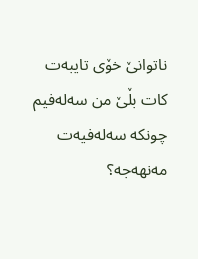ناتوانێ خۆی‌ تایبه‌ت كات بڵێ‌ من سه‌له‌فیم چونكه‌ سه‌له‌فیه‌ت مه‌نهه‌جه‌؟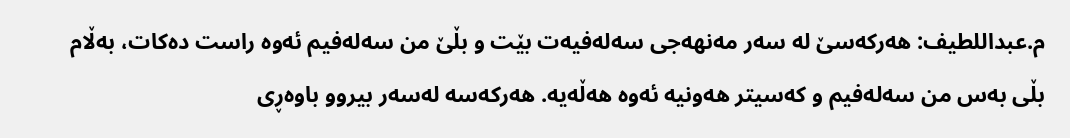م.عبداللطیف: هه‌ركه‌سێ‌ له‌ سه‌ر مه‌نهه‌جی‌ سه‌له‌فیه‌ت بێت و بڵێ‌ من سه‌له‌فیم ئه‌وه‌ راست ده‌كات، به‌ڵام بڵی‌ به‌س من سه‌له‌فیم و كه‌سیتر هه‌ونیه‌ ئه‌وه‌ هه‌ڵه‌یه‌. هه‌ركه‌سه‌ له‌سه‌ر بیروو باوه‌ڕی‌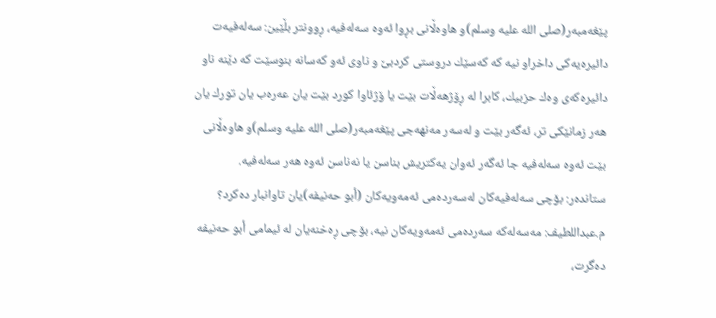پێغه‌مبه‌ر(صلى الله عليه وسلم)و هاوه‌ڵانی‌ بڕوا ئه‌وه‌ سه‌له‌فیه‌، ڕوونتر بڵێین: سه‌له‌فیه‌ت دائیره‌یه‌كی‌ داخراو نیه‌ كه‌ كه‌سێك دروستی‌ كردبێ‌ و ناوی‌ ئه‌و كه‌سانه‌ بنوسێت كه‌ دێنه‌ ناو دائیره‌كه‌ی‌ وه‌ك حزبیك، كابرا له‌ ڕۆژهه‌ڵات بێت یا ۆژئاوا كورد بێت یان عه‌ره‌ب یان تورك یان هه‌ر زمانێكی‌ تر، ئه‌گه‌ر بێت و له‌سه‌ر مه‌نهه‌جی‌ پێغه‌مبه‌ر(صلى الله عليه وسلم)و هاوه‌ڵانی‌ بێت ئه‌وه‌ سه‌له‌فیه‌ جا ئه‌گه‌ر ئه‌وان یه‌كتریش بناسن یا نه‌ناسن ئه‌وه‌ هه‌ر سه‌له‌فیه‌.
ستانده‌ر: بۆچی‌ سه‌له‌فیه‌كان له‌سه‌رده‌می‌ ئه‌مه‌ویه‌كان (أبو حه‌نیفه‌)یان تاوانبار ده‌كرد؟
م.عبداللطیف: مه‌سه‌له‌كه‌ سه‌رده‌می‌ ئه‌مه‌ویه‌كان نیه‌، بۆچی‌ ڕه‌خنه‌یان له‌ ئیمامی‌ أبو حه‌نیفه‌ ده‌گرت،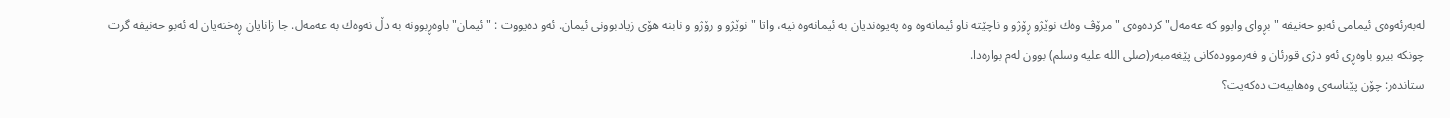له‌به‌رئه‌وه‌ی‌ ئیمامی‌ ئه‌بو حه‌نیفه‌ "بڕوای‌ وابوو كه‌ عه‌مه‌ل"كرده‌وه‌ی‌ "مرۆڤ وه‌ك نوێژو ڕۆژو و ناچێته‌ ناو ئیمانه‌وه‌ وه‌ په‌یوه‌ندیان به‌ ئیمانه‌وه‌ نیه‌، واتا " نوێژو و رۆژو و نابنه‌ هۆی‌ زیادبوونی‌ ئیمان. ئه‌و ده‌یووت : "ئیمان" باوه‌ڕبوونه‌ به‌ دڵ نه‌وه‌ك به‌ عه‌مه‌ل. جا زانایان ڕه‌خنه‌یان له‌ ئه‌بو حه‌نیفه‌ گرت چونكه‌ بیرو باوه‌ڕی‌ ئه‌و دژی‌ قورئان و فه‌رمووده‌كانی‌ پێغه‌مبه‌ر(صلى الله عليه وسلم) بوون له‌م بواره‌دا.
ستانده‌ر: چۆن پێناسه‌ی‌ وه‌هابیه‌ت ده‌كه‌یت؟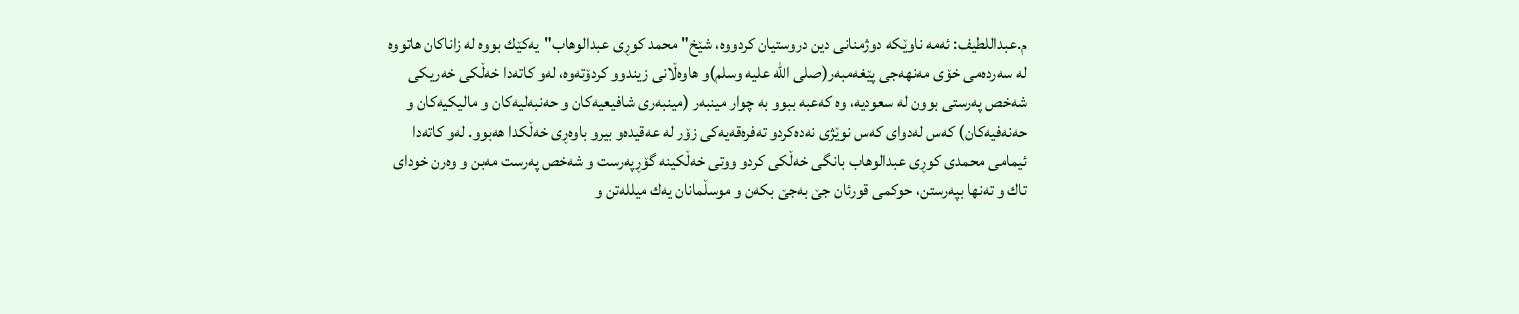م.عبداللطیف: ئه‌مه‌ ناوێكه‌ دوژمنانی‌ دین دروستیان كردووه‌، شێخ" محمد كوڕی‌ عبدالوهاب"یه‌كێك بووه‌ له‌ زاناكان هاتووه‌ له‌ سه‌رده‌می‌ خۆی‌ مه‌نهه‌جی‌ پێغه‌مبه‌ر(صلى الله عليه وسلم)و هاوه‌ڵانى زیندوو كردۆته‌وه‌، له‌و كاته‌دا خه‌ڵكی‌ خه‌ریكی‌ شه‌خص په‌رستی‌ بوون له‌ سعودیه‌، وه‌ كه‌عبه‌ ببوو به‌ چوار مینبه‌ر (مینبه‌ری‌ شافیعیه‌كان و حه‌نبه‌لیه‌كان و مالیكیه‌كان و حه‌نه‌فیه‌كان) كه‌س له‌دوای‌ كه‌س نوێژی‌ نه‌ده‌كردو ته‌فره‌قه‌یه‌كی‌ زۆر له‌ عه‌قیده‌و بیرو باوه‌ڕی خه‌ڵكدا هه‌بوو. له‌و كاته‌دا ئیمامی‌ محمدی‌ كوڕی‌ عبدالوهاب بانگی‌ خه‌ڵكی‌ كردو ووتی‌ خه‌ڵكینه‌ گۆڕپه‌رست و شه‌خص په‌رست مه‌بن و وه‌رن خودای‌ تاك و ته‌نها بپه‌رستن، حوكمی‌ قورئان جێ‌ به‌جێ‌ بكه‌ن و موسڵمانان یه‌ك میلله‌تن و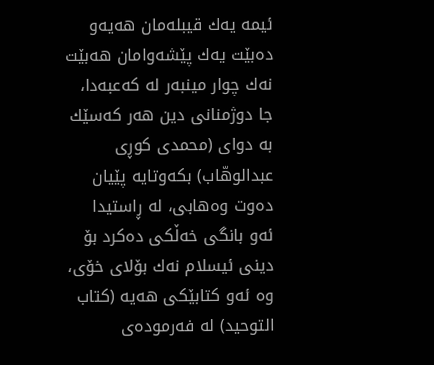ئیمه‌ یه‌ك قیبله‌مان هه‌یه‌و ده‌بێت یه‌ك پێشه‌وامان هه‌بێت نه‌ك چوار مینبه‌ر له‌ كه‌عبه‌دا، جا دوژمنانی‌ دین هه‌ر كه‌سێك به‌ دوای‌ (محمدی‌ كوڕی‌ عبدالوهّاب) بكه‌وتایه‌ پێیان ده‌وت وه‌هابی‌، له‌ ڕاستیدا ئه‌و بانگی‌ خه‌ڵكی‌ ده‌كرد بۆ دینی‌ ئیسلام نه‌ك بۆلای‌ خۆی‌، وه‌ ئه‌و كتابێكی‌ هه‌یه‌ (كتاب التوحید) له‌ فه‌رموده‌ی‌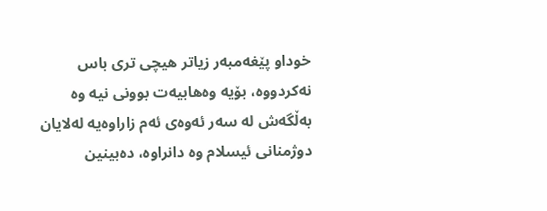خوداو پێغه‌مبه‌ر زیاتر هیچی‌ تری‌ باس نه‌كردووه‌، بۆیه‌ وه‌هابیه‌ت بوونی‌ نیه‌ وه‌ به‌ڵگه‌ش له‌ سه‌ر ئه‌وه‌ی‌ ئه‌م زاراوه‌یه‌ له‌لایان دوژمنانی‌ ئیسلام وه‌ دانراوه‌، ده‌بینین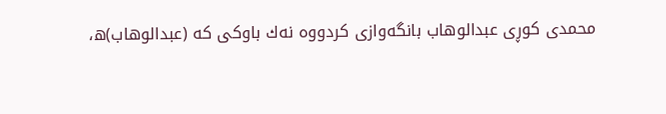محمدی‌ كوڕی‌ عبدالوهاب بانگه‌وازی‌ كردووه‌ نه‌ك باوكی‌ كه‌ (عبدالوهاب)ه‌،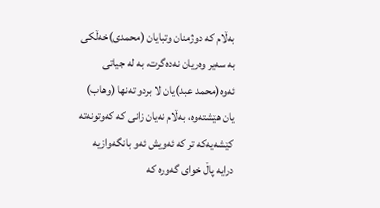به‌ڵام كه‌ دوژمنان وتبایان (محمدی‌)خه‌ڵكی‌ به‌ سه‌یر وه‌ریان نه‌ده‌گرت، به‌ له‌ جیاتی‌ ئه‌وه‌(محمد عبد)یان لا بردو ته‌نها (وهاب) یان هێشته‌وه‌، به‌ڵام نه‌یان زانی‌ كه‌ كه‌وتونه‌ته‌ كێشه‌یه‌كه‌ تر كه‌ ئه‌ویش ئه‌و بانگه‌وازیه‌ درایه‌ پاڵ خوای‌ گه‌وره‌ كه‌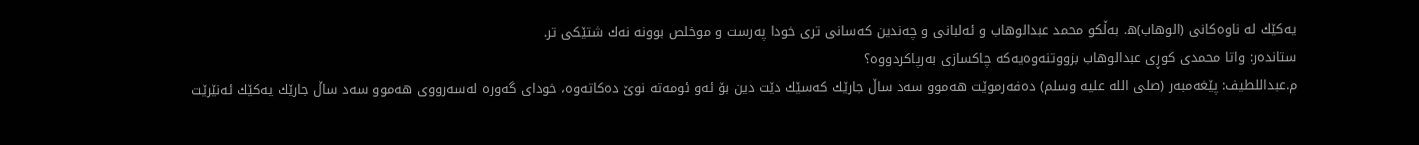یه‌كێك له‌ ناوه‌كانی‌ (الوهاب)ه‌. به‌ڵكو محمد عبدالوهاب و ئه‌لبانی‌ و چه‌ندین كه‌سانی‌ تری‌ خودا په‌رست و موخلص بوونه‌ نه‌ك شتێكی‌ تر.
ستانده‌ر: واتا محمدی‌ كوڕی‌ عبدالوهاب بزووتنه‌وه‌یه‌كه‌ چاكسازی‌ به‌رپاكردووه‌؟
م.عبداللطیف: پێغه‌مبه‌ر (صلى الله عليه وسلم) ده‌فه‌رموێت هه‌موو سه‌د ساڵ جارێك كه‌سێك دێت دین بۆ ئه‌و ئومه‌ته‌ نوێ ده‌كاته‌وه‌، خودای‌ گه‌وره‌ له‌سه‌رووی‌ هه‌موو سه‌د ساڵ جارێك یه‌كێك ئه‌نێرێت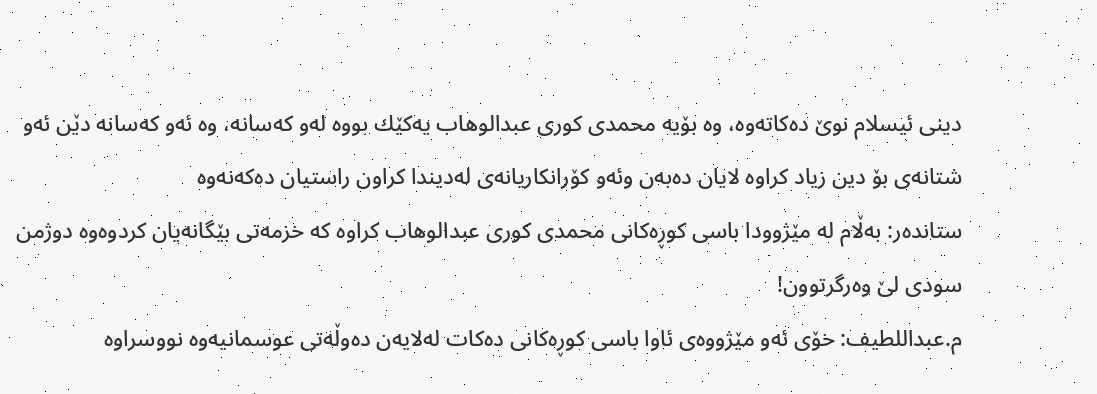دینی‌ ئیسلام نوێ ده‌كاته‌وه‌، وه‌ بۆیه‌ محمدی‌ كوری‌ عبدالوهاب یه‌كێك بووه‌ له‌و كه‌سانه‌، وه‌ ئه‌و كه‌سانه‌ دێن ئه‌و شتانه‌ی‌ بۆ دین زیاد كراوه‌ لایان ده‌به‌ن وئه‌و كۆرانكاریانه‌ی‌ له‌دیندا كراون راستیان ده‌كه‌نه‌وه‌
ستانده‌ر: به‌ڵام له‌ مێژوودا باسی‌ كوڕه‌كانی‌ محمدی‌ كوری‌ عبدالوهاب كراوه‌ كه‌ خزمه‌تی‌ بێگانه‌یان كردوه‌وه‌ دوژمن سودی‌ لێ وه‌رگرتوون!
م.عبداللطیف: خۆی‌ ئه‌و مێژووه‌ی‌ ئاوا باسی‌ كوڕه‌كانی‌ ده‌كات له‌لایه‌ن ده‌وڵه‌تی‌ عوسمانیه‌وه‌ نووسراوه‌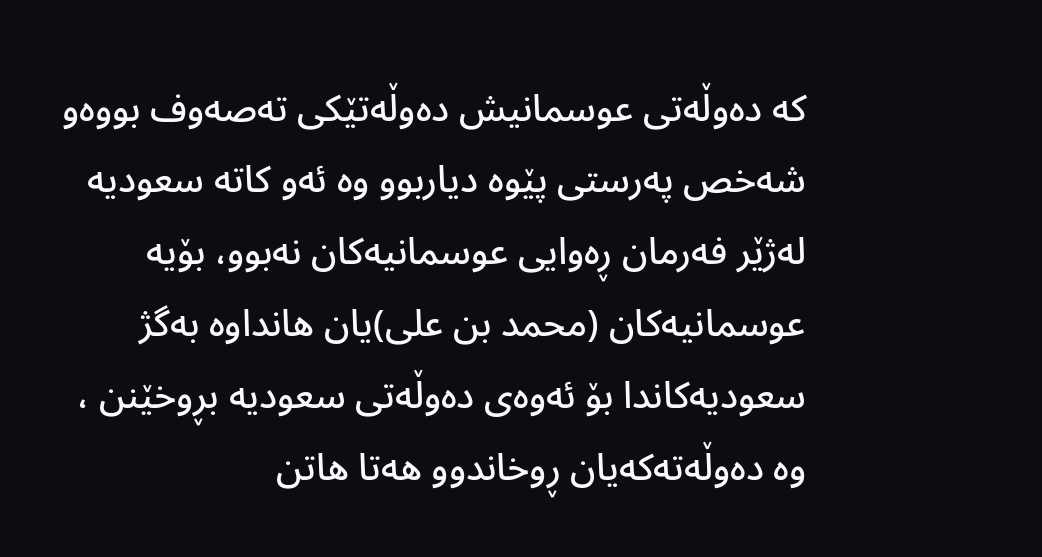كه‌ ده‌وڵه‌تی‌ عوسمانیش ده‌وڵه‌تێكی‌ ته‌صه‌وف بووه‌و شه‌خص په‌رستی‌ پێوه‌ دیاربوو وه‌ ئه‌و كاته‌ سعودیه‌ له‌ژێر فه‌رمان ڕه‌وایی‌ عوسمانیه‌كان نه‌بوو، بۆیه‌ عوسمانیه‌كان (محمد بن علی‌)یان هانداوه‌ به‌گژ سعودیه‌كاندا بۆ ئه‌وه‌ی‌ ده‌وڵه‌تی‌ سعودیه‌ بڕوخێنن ، وه‌ ده‌وڵه‌ته‌كه‌یان ڕوخاندوو هه‌تا هاتن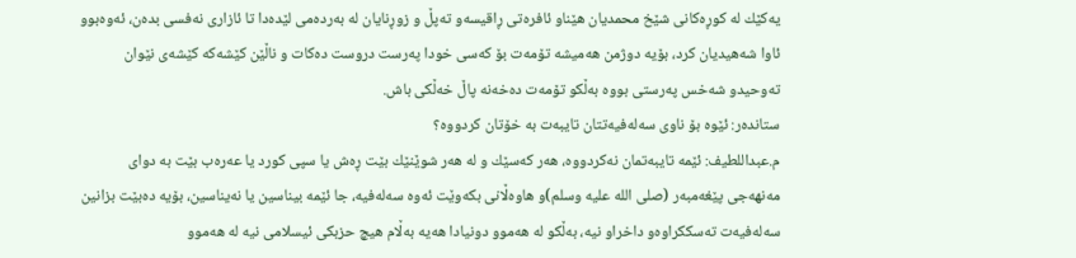یه‌كێك له‌ كوڕه‌كانی‌ شێخ محمدیان هێناو ئافره‌تی‌ ڕاقیسه‌و ته‌پڵ و زوڕنایان له‌ به‌رده‌می‌ لێده‌دا تا ئازاری‌ نه‌فسی‌ بده‌ن، ئه‌وه‌بوو ئاوا شه‌هیدیان كرد، بۆیه‌ دوژمن هه‌میشه‌ تۆمه‌ت بۆ كه‌سی‌ خودا په‌رست دروست ده‌كات و ناڵێن كێشه‌كه‌ كێشه‌ی‌ نێوان ته‌وحیدو شه‌خس په‌رستی بووه‌ به‌ڵكو تۆمه‌ت ده‌خه‌نه‌ پاڵ خه‌ڵكی‌ باش.
ستانده‌ر: ئێوه‌ بۆ ناوی‌ سه‌له‌فیه‌تتان تایبه‌ت به‌ خۆتان كردووه‌؟
م.عبداللطیف: ئێمه‌ تایبه‌تمان نه‌كردووه‌، هه‌ر كه‌سێك و له‌ هه‌ر شوێنێك بێت ڕه‌ش یا سپی‌ كورد یا عه‌ره‌ب بێت به‌ دوای‌ مه‌نهه‌جی‌ پێغه‌مبه‌ر (صلى الله عليه وسلم)و هاوه‌ڵانی‌ بكه‌وێت ئه‌وه‌ سه‌له‌فیه‌، جا ئێمه‌ بیناسین یا نه‌یناسین، بۆیه‌ ده‌بێت بزانین سه‌له‌فیه‌ت ته‌سككراوه‌و داخراو نیه‌، به‌ڵكو له‌ هه‌موو دونیادا هه‌یه‌ به‌ڵام هیچ حزبكی‌ ئیسلامی‌ نیه‌ له‌ هه‌موو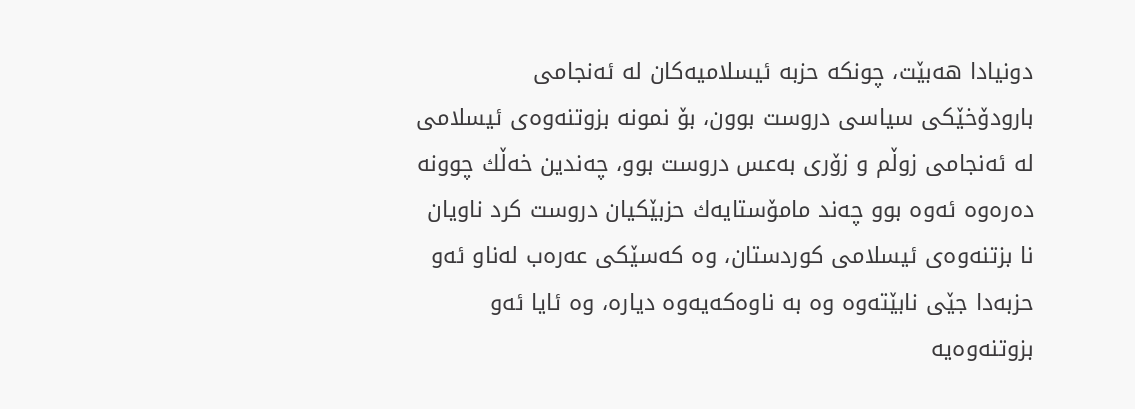دونیادا هه‌بێت، چونكه‌ حزبه‌ ئیسلامیه‌كان له‌ ئه‌نجامی‌ بارودۆخێكی‌ سیاسی‌ دروست بوون، بۆ نمونه‌ بزوتنه‌وه‌ی‌ ئیسلامی‌ له‌ ئه‌نجامی‌ زوڵم و زۆری‌ به‌عس دروست بوو، چه‌ندین خه‌ڵك چوونه‌ ده‌ره‌وه‌ ئه‌وه‌ بوو چه‌ند مامۆستایه‌ك حزبێكیان دروست كرد ناویان نا بزتنه‌وه‌ی‌ ئیسلامی‌ كوردستان، وه‌ كه‌سێكی‌ عه‌ره‌ب له‌ناو ئه‌و حزبه‌دا جێی‌ نابێته‌وه‌ وه‌ به‌ ناوه‌كه‌یه‌وه‌ دیاره‌، وه‌ ئایا ئه‌و بزوتنه‌وه‌یه‌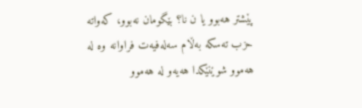پێشتر هه‌بوو یا ن نا؟ بێگومان نه‌بوو، كه‌واته‌ حزب ته‌سكه‌ به‌ڵام سه‌له‌فیه‌ت فراوانه‌ وه‌ له‌ هه‌موو شوێنێكدا هه‌یه‌و له‌ هه‌موو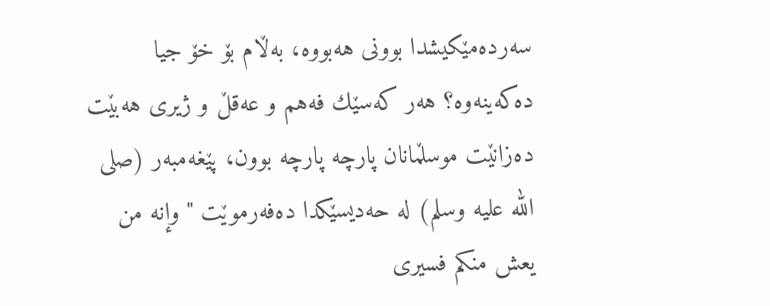سه‌رده‌مێكیشدا بوونی‌ هه‌بووه‌، به‌ڵام بۆ خۆ جیا ده‌كه‌ینه‌وه‌؟ هه‌ر كه‌سێك فه‌هم و عه‌قڵ و ژیری‌ هه‌بێت ده‌زانێت موسڵمانان پارچه‌ پارچه‌ بوون، پێغه‌مبه‌ر (صلى الله عليه وسلم) له‌ حه‌دیسێكدا ده‌فه‌رموێت " وإنه من یعش منكم فسیری‌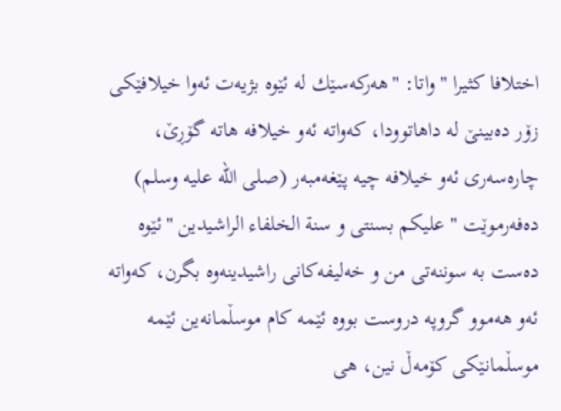اختلافا كثیرا " واتا: "هه‌ركه‌سێك له‌ ئێوه‌ بژیه‌ت ئه‌وا خیلافێكی‌ زۆر ده‌بینێ‌ له‌ داهاتوودا، كه‌واته‌ ئه‌و خیلافه‌ هاته‌ گۆڕێ‌، چاره‌سه‌ری‌ ئه‌و خیلافه‌ چیه‌ پێغه‌مبه‌ر (صلى الله عليه وسلم) ده‌فه‌رموێت " علیكم بسنتی و سنة‌ الخلفا‌ء الراشیدین "ئێوه‌ ده‌ست به‌ سوننه‌تی‌ من و خه‌لیفه‌كانی‌ راشیدینه‌وه‌ بگرن، كه‌واته‌ ئه‌و هه‌موو گروپه‌ دروست بووه‌ ئێمه‌ كام موسڵمانه‌ین ئێمه‌ موسڵمانێكی‌ كۆمه‌ڵ نین، هی‌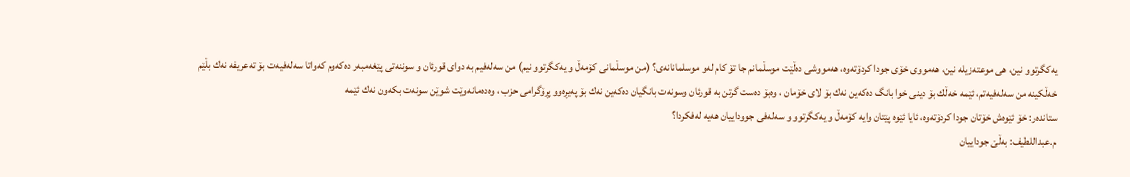یه‌كگرتوو نین، هی‌ موعته‌زیله‌ نین، هه‌مووی‌ خۆی‌ جودا كردۆته‌وه‌، هه‌مووشی‌ ده‌ڵێت موسڵمانم جا تۆ كام له‌و موسلمانانه‌ی‌؟ (من موسڵمانی‌ كۆمه‌ڵ و یه‌كگرتوو نیم) من سه‌له‌فیم به‌ دوای‌ قورئان و سوننه‌تی‌ پێغه‌مبه‌ر ده‌كه‌وم كه‌واتا سه‌له‌فیه‌ت بۆ ته‌عریفه‌ نه‌ك بڵێم خه‌ڵكینه‌ من سه‌له‌فیه‌تم، ئێمه‌ خه‌ڵك بۆ دینی‌ خوا بانگ ده‌كه‌ین نه‌ك بۆ لای‌ خۆمان ، وه‌بۆ ده‌ست گرتن به‌ قورئان وسونه‌ت بانگیان ده‌كه‌ین نه‌ك بۆ په‌یڕه‌وو پڕۆگرامی‌ حزب ، وه‌ده‌مانه‌وێت شوێن سونه‌ت بكه‌ون نه‌ك ئێمه‌
ستانده‌ر: خۆ ئێوه‌ش خۆتان جودا كردۆته‌وه‌، ئایا ئێوه‌ پێتان وایه‌ كۆمه‌ڵ و یه‌كگرتوو و سه‌له‌فی‌ جووداییان هه‌یه‌ له‌فكردا؟
م.عبداللطیف: به‌ڵێ‌ جوداییان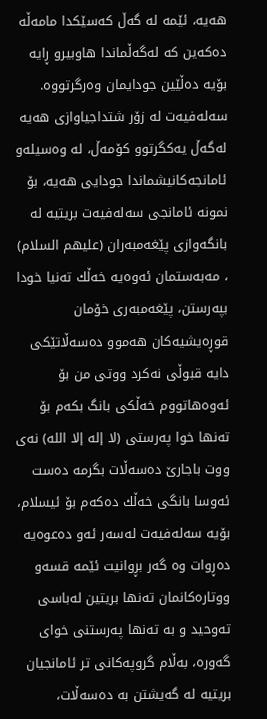هه‌یه‌، ئێمه‌ له‌ گه‌ڵ كه‌سێكدا مامه‌ڵه‌ ده‌كه‌ین كه‌ له‌گه‌ڵماندا هاوبیرو ڕایه‌ بۆیه‌ ده‌ڵێین جودایمان وه‌رگرتووه‌. سه‌له‌فیه‌ت له‌ زۆر شتداجیاوازی‌ هه‌یه‌ له‌گه‌ڵ یه‌كگرتوو كۆمه‌ڵ، له‌ وه‌سیله‌و ئامانجه‌كانیشماندا جودایی‌ هه‌یه‌، بۆ نمونه‌ ئامانجی‌ سه‌له‌فیه‌ت بریتیه‌ له‌ بانگه‌وازی‌ پێغه‌مبه‌ران (علیهم السلام) ، مه‌به‌ستمان ئه‌وه‌یه‌ خه‌ڵك ته‌نیا خودا بپه‌رستن، پێغه‌مبه‌ری‌ خۆمان قوڕه‌یشیه‌كان هه‌موو ده‌سه‌ڵاتێكى‌ دایه‌ قبوڵی‌ نه‌كرد ووتی‌ من بۆ ئه‌وه‌هاتووم خه‌ڵكی‌ بانگ بكه‌م بۆ ته‌نها خوا په‌رستی‌ (لا إله‌ إلا الله‌) نه‌ی‌ ووت باجارێ‌ ده‌سه‌ڵات بگرمه‌ ده‌ست ئه‌وسا بانگی‌ خه‌ڵك ده‌كه‌م بۆ ئیسلام، بۆیه‌ سه‌له‌فیه‌ت له‌سه‌ر ئه‌و ده‌عوه‌یه‌ ده‌ڕوات وه‌ گه‌ر بڕوانیت ئێمه‌ قسه‌و ووتاره‌كانمان ته‌نها بریتین له‌باسی‌ ته‌وحید و به‌ ته‌نها په‌رستنی‌ خوای‌ گه‌وره‌، به‌ڵام گروپه‌كانی‌ تر ئامانجیان بریتیه‌ له‌ گه‌یشتن به‌ ده‌سه‌ڵات،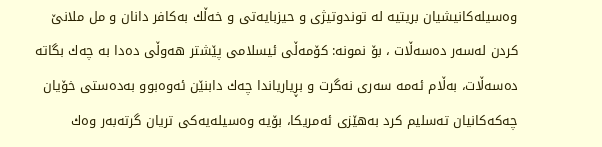وه‌سیله‌كانیشیان بریتیه‌ له‌ توندوتیژی‌ و حیزبایه‌تی‌ و خه‌ڵك به‌كافر دانان و مل ملانێ‌ كردن له‌سه‌ر ده‌سه‌ڵات ، بۆ نمونه‌: كۆمه‌ڵی‌ ئیسلامی‌ پێشتر هه‌وڵی‌ ده‌دا به‌ چه‌ك بگاته‌ ده‌سه‌ڵات، به‌ڵام ئه‌مه‌ سه‌ری‌ نه‌گرت و بڕیاریاندا چه‌ك دابنێن ئه‌وه‌بوو به‌ده‌ستی‌ خۆیان چه‌كه‌كانیان ته‌سلیم كرد به‌هێزی‌ ئه‌مریكا، بۆیه‌ وه‌سیله‌یه‌كی‌ تریان گرته‌به‌ر وه‌ك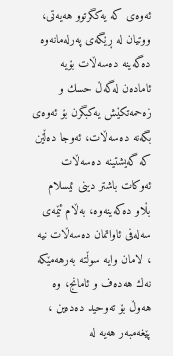ئه‌وه‌ی‌ كه‌ یه‌كگرتوو هه‌یه‌تی‌، ووتیان له‌ ڕێگه‌ی‌ په‌رله‌مانه‌وه‌ ده‌گه‌ینه‌ ده‌سه‌ڵات بۆیه‌ ئاماده‌ن له‌گه‌ڵ حسك و زه‌حمه‌تكێش یه‌كبگرن بۆ ئه‌وه‌ی‌ بگه‌نه‌ ده‌سه‌ڵات، ئه‌وجا ده‌ڵێن كه‌ گه‌یشتینه‌ ده‌سه‌ڵات ئه‌وكات باشتر دینی‌ ئیسلام بڵاو ده‌كه‌ینه‌وه‌، به‌ڵام ئێمه‌ی‌ سه‌له‌فی‌ ئاواتمان ده‌سه‌ڵات نیه‌ ، لامان وایه‌ سوڵته‌ به‌رهه‌مێكه‌ نه‌ك هه‌ده‌ف و ئامانج، وه‌ هه‌وڵ بۆ ته‌وحید ده‌ده‌ین ، پێغه‌مبه‌ر هه‌یه‌ له‌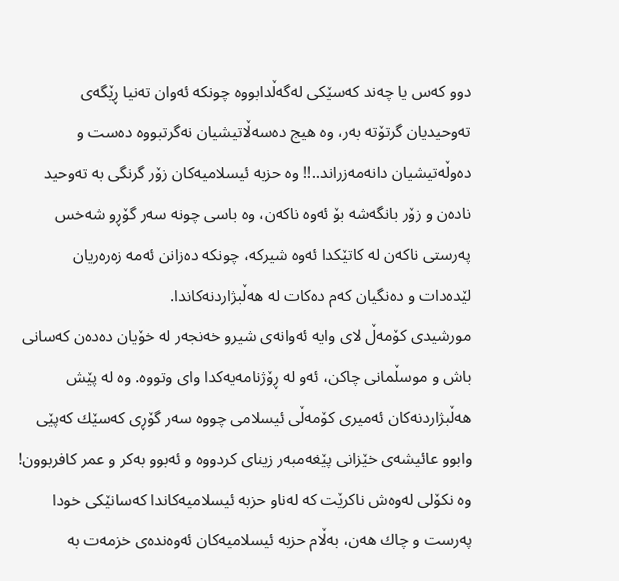دوو كه‌س یا چه‌ند كه‌سێكی‌ له‌گه‌ڵدابووه‌ چونكه‌ ئه‌وان ته‌نیا ڕێگه‌ی‌ ته‌وحیدیان گرتۆته‌ به‌ر، وه‌ هیج ده‌سه‌ڵاتیشیان نه‌گرتبووه‌ ده‌ست و ده‌وڵه‌تیشیان دانه‌مه‌زراند..!! وه‌ حزبه‌ ئیسلامیه‌كان زۆر گرنگی‌ به‌ ته‌وحید ناده‌ن و زۆر بانگه‌شه‌ بۆ ئه‌وه‌ ناكه‌ن، وه‌ باسی چونه‌ سه‌ر گۆڕو شه‌خس په‌رستی‌ ناكه‌ن له‌ كاتێكدا ئه‌وه‌ شیركه‌، چونكه‌ ده‌زانن ئه‌مه‌ زه‌ره‌ریان لێده‌دات و ده‌نگیان كه‌م ده‌كات له‌ هه‌ڵبژاردنه‌كاندا.
مورشیدی‌ كۆمه‌ڵ لای‌ وایه‌ ئه‌وانه‌ی‌ شیرو خه‌نجه‌ر له‌ خۆیان ده‌ده‌ن كه‌سانی‌ باش و موسڵمانی‌ چاكن، ئه‌و له‌ ڕۆژنامه‌یه‌كدا وای‌ وتووه‌. وه‌ له‌ پێش هه‌ڵبژاردنه‌كان ئه‌میری‌ كۆمه‌ڵی‌ ئیسلامی‌ چووه‌ سه‌ر گۆڕی‌ كه‌سێك كه‌پێی‌ وابوو عائیشه‌ی‌ خێزانی‌ پێغه‌مبه‌ر زینای‌ كردووه‌ و ئه‌بوو به‌كر و عمر كافربوون! وه‌ نكۆلی‌ له‌وه‌ش ناكرێت كه‌ له‌ناو حزبه‌ ئیسلامیه‌كاندا كه‌سانێكی‌ خودا په‌رست و چاك هه‌ن، به‌ڵام حزبه‌ ئیسلامیه‌كان ئه‌وه‌نده‌ی‌ خزمه‌ت به‌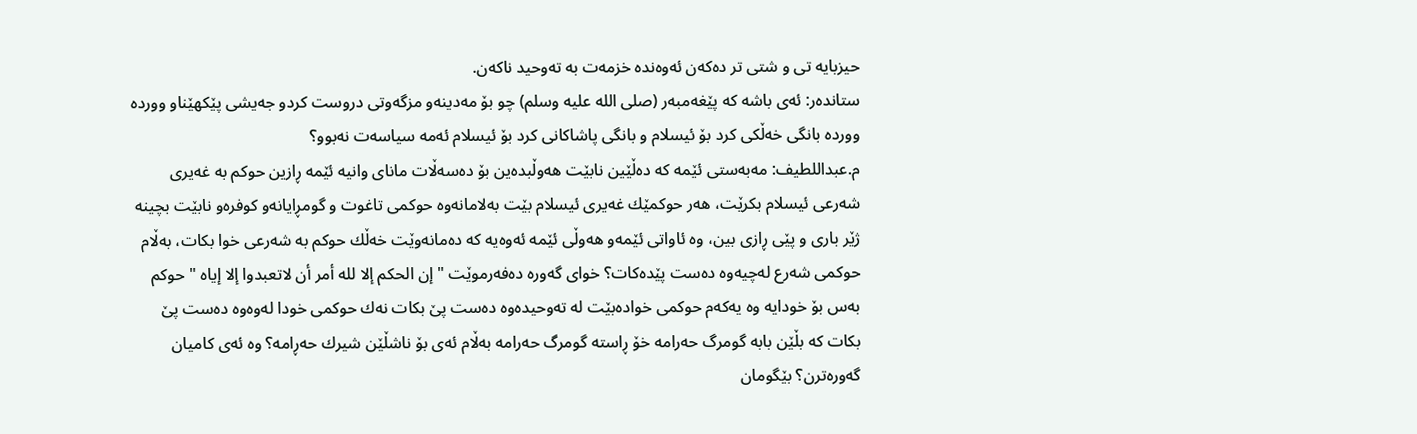حیزبایه‌ تی و شتی‌ تر ده‌كه‌ن ئه‌وه‌نده‌ خزمه‌ت به‌ ته‌وحید ناكه‌ن.
ستانده‌ر: ئه‌ی‌ باشه‌ كه‌ پێغه‌مبه‌ر (صلى الله عليه وسلم) چو بۆ مه‌دینه‌و مزگه‌وتی‌ دروست كردو جه‌یشی‌ پێكهێناو وورده‌ وورده‌ بانگی‌ خه‌ڵكی‌ كرد بۆ ئیسلام و بانگی‌ پاشاكانی‌ كرد بۆ ئیسلام ئه‌مه‌ سیاسه‌ت نه‌بوو؟
م.عبداللطیف: مه‌به‌ستی‌ ئێمه‌ كه‌ ده‌ڵێین نابێت هه‌وڵبده‌ین بۆ ده‌سه‌ڵات مانای‌ وانیه‌ ئێمه‌ ڕازین حوكم به‌ غه‌یری‌ شه‌رعی‌ ئیسلام بكرێت، هه‌ر حوكمێك غه‌یری‌ ئیسلام بێت به‌لامانه‌وه‌ حوكمی‌ تاغوت و گومڕایانه‌و كوفره‌و نابێت بچینه‌ ژێر باری‌ و پێی‌ ڕازی بین، وه‌ ئاواتی‌ ئێمه‌و هه‌وڵی‌ ئێمه‌ ئه‌وه‌یه‌ كه‌ ده‌مانه‌وێت خه‌ڵك حوكم به‌ شه‌رعی‌ خوا بكات، به‌ڵام حوكمی‌ شه‌رع له‌چیه‌وه‌ ده‌ست پێده‌كات؟ خوای‌ گه‌وره‌ ده‌فه‌رموێت " إن الحكم إلا لله‌ أمر أن لاتعبدوا إلا إیاه‌ " حوكم به‌س بۆ خودایه‌ وه‌ یه‌كه‌م حوكمی‌ خواده‌بێت له‌ ته‌وحیده‌وه‌ ده‌ست پێ بكات نه‌ك حوكمی‌ خودا له‌وه‌وه‌ ده‌ست پێ بكات كه‌ بڵێن بابه‌ گومرگ حه‌رامه‌ خۆ ڕاسته‌ گومرگ حه‌رامه‌ به‌ڵام ئه‌ی‌ بۆ ناشڵێن شیرك حه‌ڕامه‌؟ وه‌ ئه‌ی‌ كامیان گه‌وره‌ترن؟ بێگومان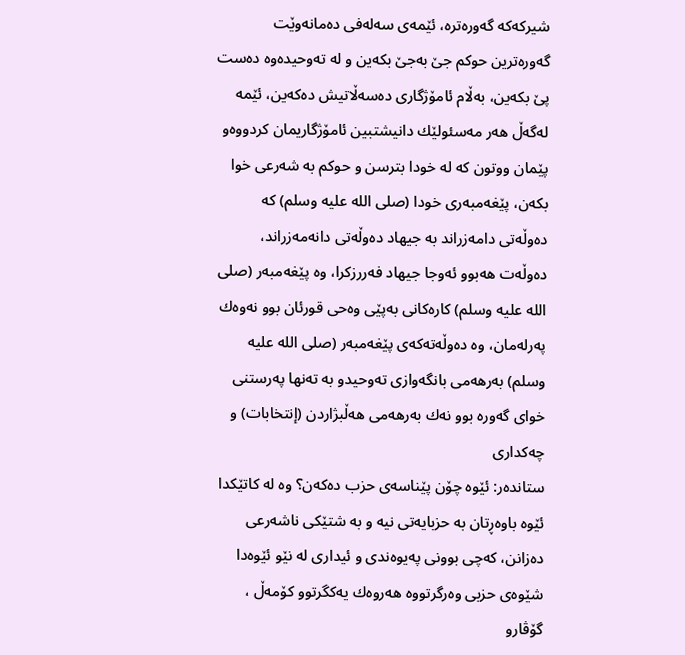شیركه‌كه‌ گه‌وره‌تره‌، ئێمه‌ی‌ سه‌له‌فی‌ ده‌مانه‌وێت گه‌وره‌ترین حوكم جێ‌ به‌جێ‌ بكه‌ین و له‌ ته‌وحیده‌وه‌ ده‌ست پێ بكه‌ین، به‌ڵام ئامۆژگاری‌ ده‌سه‌ڵاتیش ده‌كه‌ین، ئێمه‌ له‌گه‌ڵ هه‌ر مه‌سئولێك دانیشتبین ئامۆژگاریمان كردووه‌و پێمان ووتون كه‌ له‌ خودا بترسن و حوكم به‌ شه‌رعی خوا بكه‌ن، پێغه‌مبه‌ری‌ خودا (صلى الله عليه وسلم) كه‌ ده‌وڵه‌تی‌ دامه‌زراند به‌ جیهاد ده‌وڵه‌تی‌ دانه‌مه‌زراند، ده‌وڵه‌ت هه‌بوو ئه‌وجا جیهاد فه‌ررزكرا، وه‌ پێغه‌مبه‌ر (صلى الله عليه وسلم) كاره‌كانی‌ به‌پێی‌ وه‌حی‌ قورئان بوو نه‌وه‌ك په‌رله‌مان، وه‌ ده‌وڵه‌ته‌كه‌ی‌ پێغه‌مبه‌ر (صلى الله عليه وسلم) به‌رهه‌می‌ بانگه‌وازی ته‌وحیدو به‌ ته‌نها په‌رستنی‌ خوای‌ گه‌وره‌ بوو نه‌ك به‌رهه‌می‌ هه‌ڵبژاردن (إنتخابات) و چه‌كداری‌
ستانده‌ر: ئێوه‌ چۆن پێناسه‌ی‌ حزب ده‌كه‌ن؟ وه‌ له‌ كاتێكدا ئێوه‌ باوه‌ڕتان به‌ حزبایه‌تی‌ نیه‌ و به‌ شتێكی‌ ناشه‌رعی‌ ده‌زانن، كه‌چی بوونی‌ په‌یوه‌ندی‌ و ئیداری‌ له‌ نێو ئێوه‌دا شێوه‌ی حزبی‌ وه‌رگرتووه‌ هه‌روه‌ك یه‌كگرتوو كۆمه‌ڵ ، گۆڤارو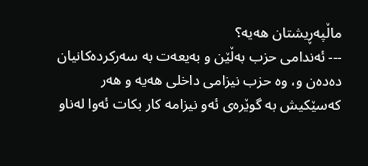ماڵپه‌ڕیشتان هه‌یه‌؟
--- ئه‌ندامی‌ حزب به‌ڵێن و به‌یعه‌ت به‌ سه‌ركرده‌كانیان ده‌ده‌ن و، وه‌ حزب نیزامی‌ داخلی‌ هه‌یه‌ و هه‌ر كه‌سێكیش به‌ گوێره‌ی‌ ئه‌و نیزامه‌ كار بكات ئه‌وا له‌ناو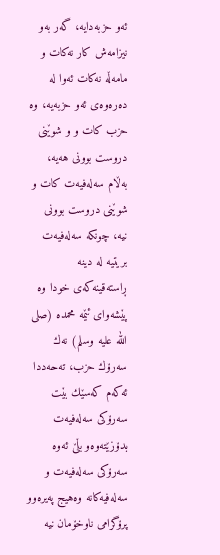ئه‌و حزبه‌دایه‌، گه‌ر به‌و نیزامه‌ش كار نه‌كات و مامه‌ڵه‌ نه‌كات ئه‌وا له‌ ده‌ره‌وه‌ی‌ ئه‌و حزبه‌یه‌، وه‌ حزب كات و و شوێنی‌ دروست بوونی‌ هه‌یه‌، به‌ڵام سه‌له‌فیه‌ت كات و شوێنی‌ دروست بوونی‌ نیه‌، چونكه‌ سه‌له‌فیه‌ت بریتیه‌ له‌ دینه‌ ڕاسته‌قینه‌كه‌ی‌ خودا وه‌ پێشه‌وای‌ ئێمه‌ محمده‌ (صلى الله عليه وسلم) نه‌ك سه‌رۆك حزب، ته‌حه‌ددا ئه‌كه‌م كه‌سێك بێت سه‌رۆكی‌ سه‌له‌فیه‌ت بدۆزێته‌وه‌و بڵێ‌ ئه‌وه‌ سه‌رۆكی‌ سه‌له‌فیه‌ت و سه‌له‌فیه‌كانه‌ وه‌هیج په‌یره‌وو پرۆگرامی‌ ناوخۆمان نیه‌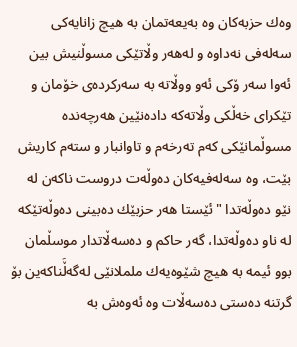وه‌ك حزبه‌كان وه‌ به‌یعه‌تمان به‌ هیچ زانایه‌كی‌ سه‌له‌فی‌ نه‌داوه‌ و له‌هه‌ر وڵاتێكی‌ مسوڵنیش بین ئه‌وا سه‌ر ۆكی‌ ئه‌و ووڵاته‌ به‌ سه‌ركرده‌ی‌ خۆمان و تێكرای‌ خه‌ڵكی‌ وڵاته‌كه‌ داده‌نێین هه‌رچه‌نده‌ مسوڵمانێكی‌ كه‌م ته‌رخه‌م و تاوانبار و سته‌م كاریش بێت، وه‌ سه‌له‌فیه‌كان ده‌وڵه‌ت دروست ناكه‌ن له‌ نێو ده‌وڵه‌تدا "ئێستا هه‌ر حزبێك ده‌بینی‌ ده‌وڵه‌تێكه‌ له‌ ناو ده‌وڵه‌تدا، گه‌ر حاكم و ده‌سه‌ڵاتدار موسڵمان بوو ئیمه‌ به‌ هیچ شێوه‌یه‌ك ململانێی‌ له‌گه‌ڵَناكه‌ین بۆ گرتنه‌ ده‌ستی‌ ده‌سه‌ڵات وه‌ ئه‌وه‌ش به‌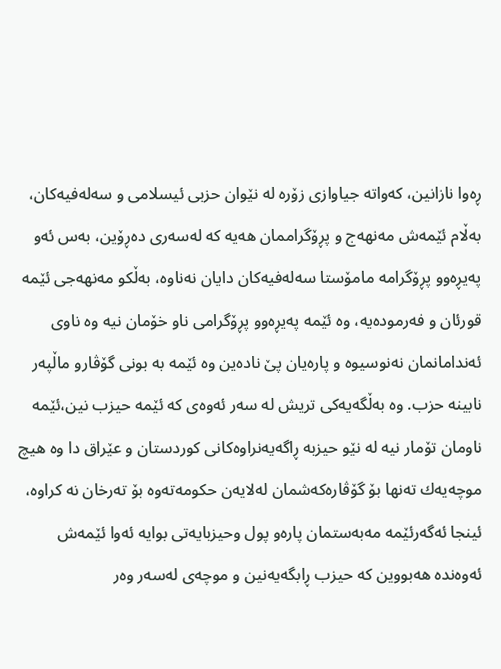ڕه‌وا نازانین، كه‌واته‌ جیاوازی‌ زۆره‌ له‌ نێوان حزبی‌ ئیسلامی‌ و سه‌له‌فیه‌كان، به‌ڵام ئێمه‌ش مه‌نهه‌ج و پڕۆگراممان هه‌یه‌ كه‌ له‌سه‌ری‌ ده‌ڕۆین، به‌س ئه‌و په‌یڕه‌وو پڕۆگرامه‌ مامۆستا سه‌له‌فیه‌كان دایان نه‌ناوه‌، به‌ڵكو مه‌نهه‌جی‌ ئێمه‌ قورئان و فه‌رموده‌یه‌، وه‌ ئێمه‌ په‌یڕه‌وو پڕۆگرامی‌ ناو خۆمان نیه‌ وه‌ ناوی‌ ئه‌ندامانمان نه‌نوسیوه‌ و پاره‌یان پێ‌ ناده‌ین وه‌ ئێمه‌ به‌ بونی‌ گۆڤارو ماڵپه‌ر نابینه‌ حزب. وه‌ به‌ڵگه‌یه‌كی‌ تریش له‌ سه‌ر ئه‌وه‌ی‌ كه‌ ئێمه‌ حیزب نین،ئێمه‌ ناومان تۆمار نیه‌ له‌ نێو حیزبه‌ ڕاگه‌یه‌نراوه‌كانی‌ كوردستان و عێراق دا وه‌ هیچ موچه‌یه‌ك ته‌نها بۆ گۆڤاره‌كه‌شمان له‌لایه‌ن حكومه‌ته‌وه‌ بۆ ته‌رخان نه‌ كراوه‌، ئینجا ئه‌گه‌رئێمه‌ مه‌به‌ستمان پاره‌و پول وحیزبایه‌تی‌ بوایه‌ ئه‌وا ئێمه‌ش ئه‌وه‌نده‌ هه‌بووین كه‌ حیزب ڕابگه‌یه‌نین و موچه‌ی‌ له‌سه‌ر وه‌ر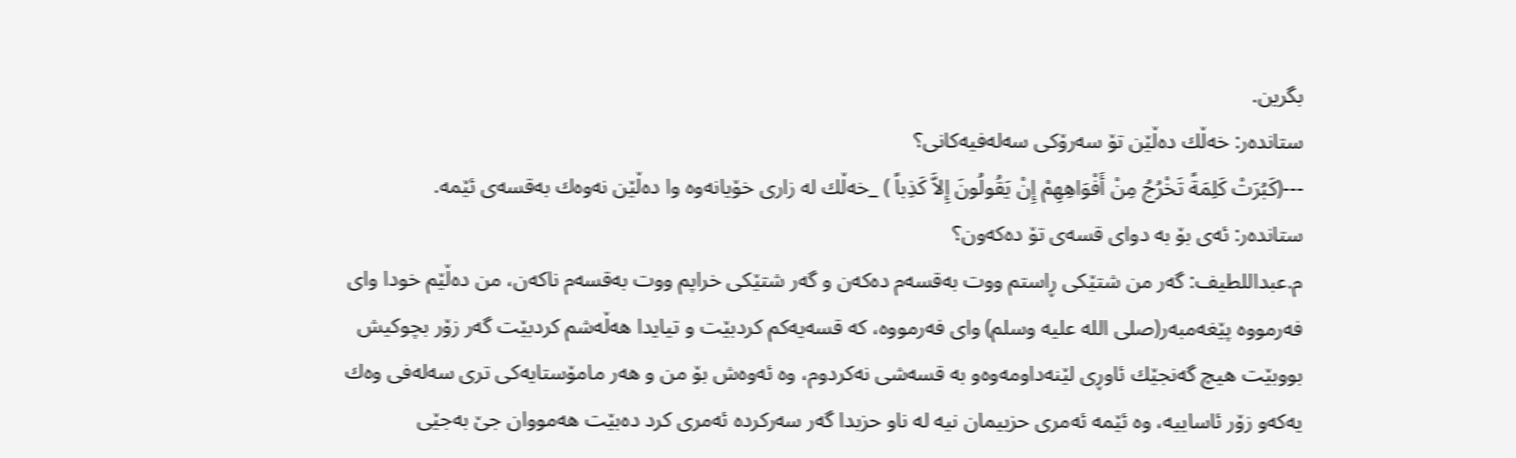بگرین.
ستانده‌ر: خه‌ڵك ده‌ڵێن تۆ سه‌رۆكی‌ سه‌له‌فیه‌كانی‌؟
---(كَبُرَتْ كَلِمَةً تَخْرُجُ مِنْ أَفْوَاهِهِمْ إِنْ يَقُولُونَ إِلاَّ كَذِباً ) _خه‌ڵك له‌ زاری‌ خۆیانه‌وه‌ وا ده‌ڵێن نه‌وه‌ك به‌قسه‌ی‌ ئێمه‌.
ستانده‌ر: ئه‌ی‌ بۆ به‌ دوای‌ قسه‌ی‌ تۆ ده‌كه‌ون؟
م.عبداللطیف: گه‌ر من شتێكی‌ ڕاستم ووت به‌قسه‌م ده‌كه‌ن و گه‌ر شتێكی‌ خراپم ووت به‌قسه‌م ناكه‌ن، من ده‌ڵێم خودا وای‌ فه‌رمووه‌ پێغه‌مبه‌ر(صلى الله عليه وسلم) وای‌ فه‌رمووه‌، كه‌ قسه‌یه‌كم كردبێت و تیایدا هه‌ڵه‌شم كردبێت گه‌ر زۆر بچوكیش بووبێت هیچ گه‌نجێك ئاوڕی‌ لێنه‌داومه‌وه‌و به‌ قسه‌شی‌ نه‌كردوم، وه‌ ئه‌وه‌ش بۆ من و هه‌ر مامۆستایه‌كی‌ تری سه‌له‌فی وه‌ك یه‌كه‌و زۆر ئاساییه‌، وه‌ ئێمه‌ ئه‌مری‌ حزبیمان نیه‌ له‌ ناو حزبدا گه‌ر سه‌ركرده‌ ئه‌مری‌ كرد ده‌بێت هه‌مووان جێ‌ به‌جێی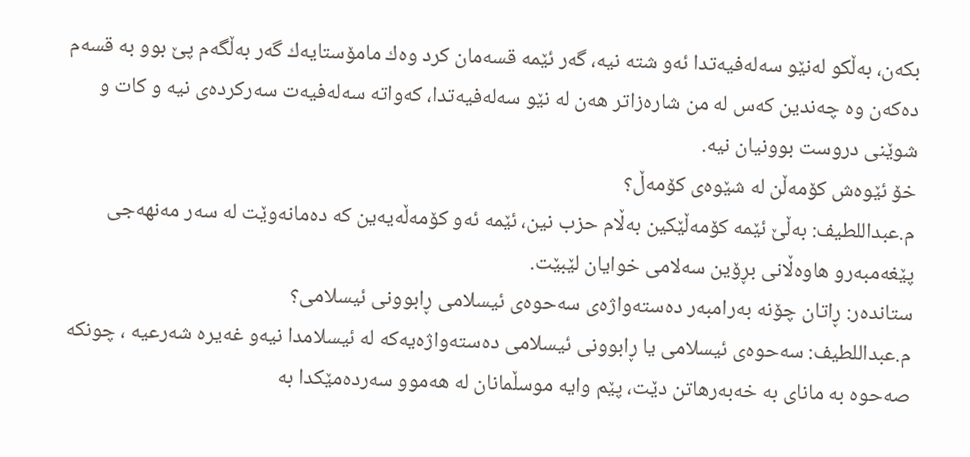بكه‌ن، به‌ڵكو له‌نێو سه‌له‌فیه‌تدا ئه‌و شته‌ نیه‌، گه‌ر ئێمه‌ قسه‌مان كرد وه‌ك مامۆستایه‌ك گه‌ر به‌ڵگه‌م پێ بوو به‌ قسه‌م ده‌كه‌ن وه‌ چه‌ندین كه‌س له‌ من شاره‌زاتر هه‌ن له‌ نێو سه‌له‌فیه‌تدا، كه‌واته‌ سه‌له‌فیه‌ت سه‌ركرده‌ی‌ نیه‌ و كات و شوێنی‌ دروست بوونیان نیه‌.
خۆ ئێوه‌ش كۆمه‌ڵن له‌ شێوه‌ی‌ كۆمه‌ڵ؟
م.عبداللطیف: به‌ڵێ‌ ئێمه‌ كۆمه‌ڵێكین به‌ڵام حزب نین، ئێمه‌ ئه‌و كۆمه‌ڵه‌یه‌ین كه‌ ده‌مانه‌وێت له‌ سه‌ر مه‌نهه‌جی‌ پێغه‌مبه‌رو هاوه‌ڵانی‌ بڕۆین سه‌لامی‌ خوایان لێبێت.
ستانده‌ر: ڕاتان چۆنه‌ به‌رامبه‌ر ده‌سته‌واژه‌ی‌ سه‌حوه‌ی‌ ئیسلامی‌ ڕابوونی‌ ئیسلامی‌؟
م.عبداللطیف: سه‌حوه‌ی‌ ئیسلامی‌ یا ڕابوونی‌ ئیسلامی‌ ده‌سته‌واژه‌یه‌كه‌ له‌ ئیسلامدا نیه‌و غه‌یره‌ شه‌رعیه‌ ، چونكه‌ صه‌حوه‌ به‌ مانای‌ به‌ خه‌به‌رهاتن دێت، پێم وایه‌ موسڵمانان له‌ هه‌موو سه‌رده‌مێكدا به‌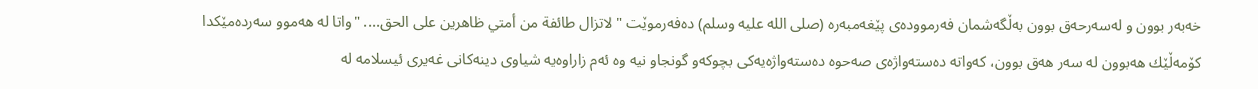خه‌به‌ر بوون و له‌سه‌رحه‌ق بوون به‌ڵگه‌شمان فه‌رمووده‌ی‌ پێغه‌مبه‌ره‌ (صلى الله عليه وسلم) ده‌فه‌رموێت " لاتزال طائفة من أمتي ظاهرین علی‌ الحق.... "واتا له‌ هه‌موو سه‌رده‌مێكدا كۆمه‌ڵێك هه‌بوون له‌ سه‌ر هه‌ق بوون، كه‌واته‌ ده‌سته‌واژه‌ی‌ صه‌حوه‌ ده‌سته‌واژه‌یه‌كی‌ بچوكه‌و گونجاو نیه‌ وه‌ ئه‌م زاراوه‌یه‌ شیاوی‌ دینه‌كانی‌ غه‌یری‌ ئیسلامه‌ له‌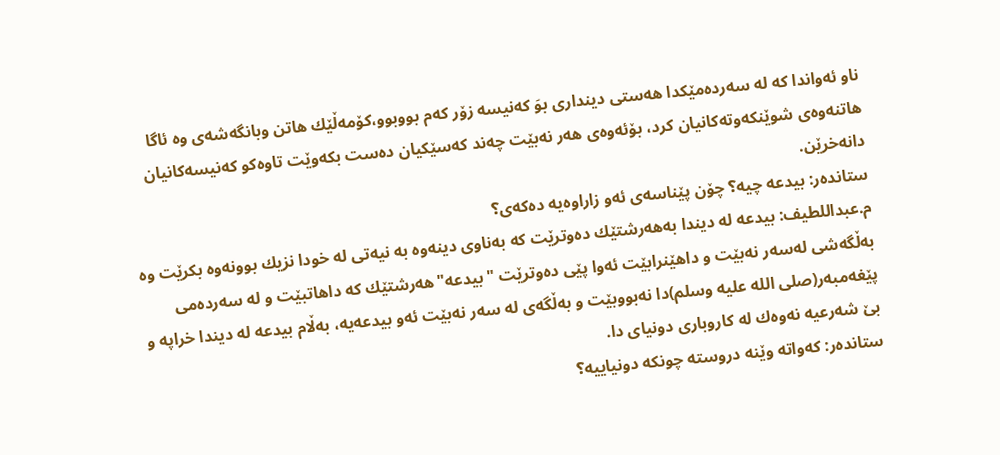ناو ئه‌واندا كه‌ له‌ سه‌رده‌مێكدا هه‌ستی‌ دینداری‌ بوَ كه‌نیسه‌ زۆر كه‌م بووبوو،كۆمه‌ڵێك هاتن وبانگه‌شه‌ی‌ وه‌ ئاگا هاتنه‌وه‌ی‌ شوێنكه‌وته‌كانیان كرد، بۆئه‌وه‌ی‌ هه‌ر نه‌بێت چه‌ند كه‌سێكیان ده‌ست بكه‌وێت تاوه‌كو كه‌نیسه‌كانیان دانه‌خرێن.
ستانده‌ر: بیدعه‌ چیه‌؟ چۆن پێناسه‌ی‌ ئه‌و زاراوه‌یه‌ ده‌كه‌ی؟
م.عبداللطیف: بیدعه‌ له‌ دیندا به‌هه‌رشتێك ده‌وترێت كه‌ به‌ناوی‌ دینه‌وه‌ به‌ نیه‌تی‌ له‌ خودا نزیك بوونه‌وه‌ بكرێت وه‌ به‌ڵگه‌شی‌ له‌سه‌ر نه‌بێت و داهێنرابێت ئه‌وا پێی‌ ده‌وترێت "بیدعه‌"هه‌رشتێك كه‌ داهاتبێت و له‌ سه‌رده‌می‌ پێغه‌مبه‌ر(صلى الله عليه وسلم)دا نه‌بووبێت و به‌ڵگه‌ی‌ له‌ سه‌ر نه‌بێت ئه‌و بیدعه‌یه‌، به‌ڵام بیدعه‌ له‌ دیندا خراپه‌ و بێ‌ شه‌رعیه‌ نه‌وه‌ك له‌ كاروباری‌ دونیای دا.
ستانده‌ر: كه‌واته‌ وێنه‌ دروسته‌ چونكه‌ دونیاییه‌؟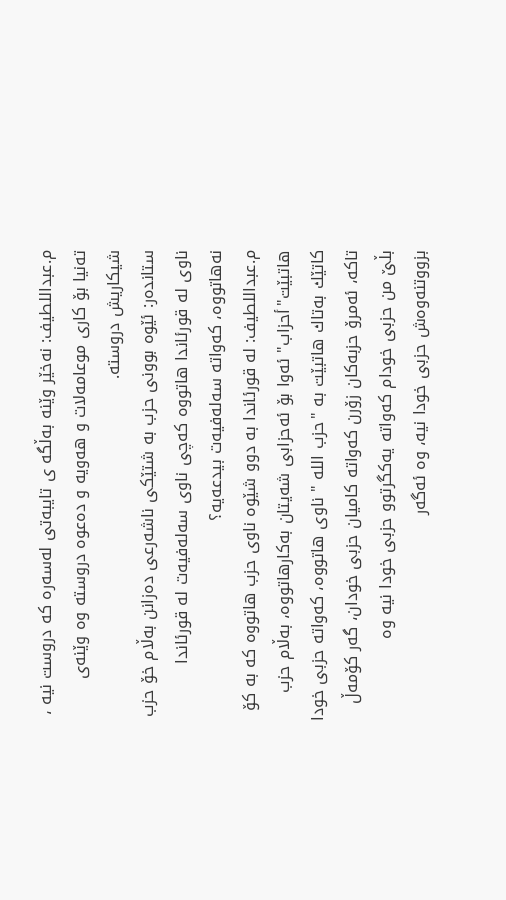م.عبداللطیف: نه‌خێر وێنه‌ به‌ڵگه‌ ی‌ تایبه‌تی‌ له‌سه‌ره‌ كه‌ دروست نیه‌ ، ته‌نیا بۆ كاری‌ موعامه‌لات و هه‌ویه‌ و ده‌عوه‌ دروسته‌ وه‌ وێنه‌ی‌ شیكاریش دروسته‌.
ستانده‌ر: ئێوه‌ بوونی‌ حزب به‌ شتێكی‌ ناشه‌رعی‌ ده‌زانن به‌ڵام خۆ حزب ناوی‌ له‌ قورئاندا هاتووه‌ كه‌چی‌ ناوی‌ سه‌له‌فیه‌ت له‌ قورئاندا نه‌هاتووه‌، كه‌واته‌ سه‌له‌فیه‌ت بیدعه‌یه‌؟
م.عبداللطیف: له‌ قورئاندا به‌ دوو شێوه‌ ناوی‌ حزب هاتووه‌ كه‌ به‌ كۆ هاتبێت"أحزاب" ئه‌وا بۆ ئه‌حزابی‌ شه‌یتان به‌كارهاتووه‌، به‌ڵام حزب كاتێك به‌تاك هاتبێت به‌ "حزب الله‌ " ناوی‌ هاتووه‌، كه‌واته‌ حزبی‌ خودا تاكه‌، ئه‌مرۆ حزبه‌كان زۆرن كه‌واته‌ كامیان حزبی‌ خودان، گه‌ر كۆمه‌ڵ بڵێ‌ من حزبی‌ خودام كه‌واته‌ یه‌كگرتوو حزبی‌ خودا نیه‌ وه‌ بزووتنه‌وه‌ش حزبی‌ خودا نیه‌، وه‌ ئه‌گه‌ر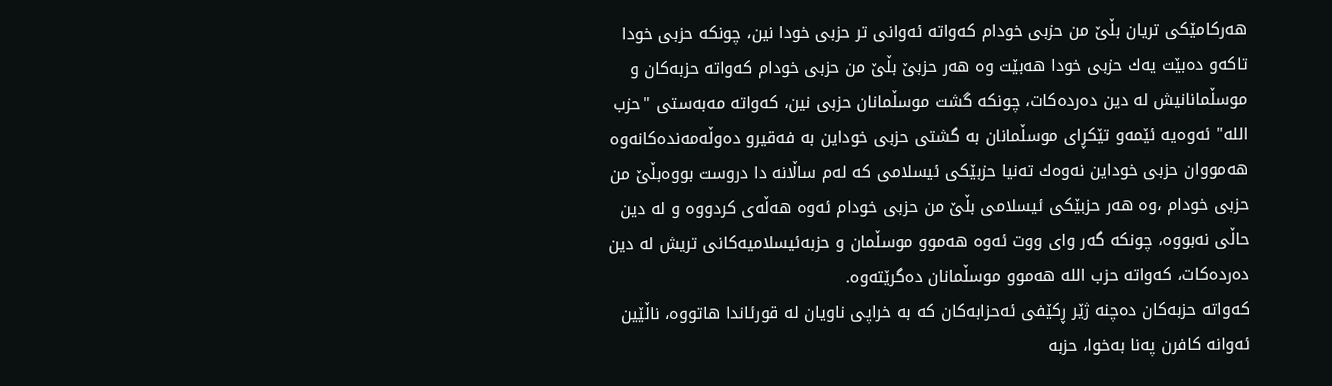هه‌ركامێكی‌ تریان بڵێ‌ من حزبی‌ خودام كه‌واته‌ ئه‌وانی‌ تر حزبی‌ خودا نین، چونكه‌ حزبی‌ خودا تاكه‌و ده‌بێت یه‌ك حزبی‌ خودا هه‌بێت وه‌ هه‌ر حزبێ‌ بڵێ‌ من حزبی‌ خودام كه‌واته‌ حزبه‌كان و موسڵمانانیش له‌ دین ده‌رده‌كات، چونكه‌ گشت موسڵمانان حزبی‌ نین، كه‌واته‌ مه‌به‌ستی‌ "حزب الله‌" ئه‌وه‌یه‌ ئێمه‌و تێكڕای‌ موسڵمانان به‌ گشتی‌ حزبی‌ خوداین به‌ فه‌قیرو ده‌وڵه‌مه‌نده‌كانه‌وه‌ هه‌مووان حزبی‌ خوداین نه‌وه‌ك ته‌نیا حزبێكی‌ ئیسلامی‌ كه‌ له‌م ساڵانه‌ دا دروست بووه‌بڵێ‌ من حزبی‌ خودام ،وه‌ هه‌ر حزبێكی‌ ئیسلامی‌ بڵێ‌ من حزبی‌ خودام ئه‌وه‌ هه‌ڵه‌ی‌ كردووه‌ و له‌ دین حاڵی‌ نه‌بووه‌، چونكه‌ گه‌ر وای‌ ووت ئه‌وه‌ هه‌موو موسڵمان و حزبه‌ئیسلامیه‌كانی‌ تریش له‌ دین ده‌رده‌كات، كه‌واته‌ حزب الله‌ هه‌موو موسڵمانان ده‌گرێته‌وه‌.
كه‌واته‌ حزبه‌كان ده‌چنه‌ ژێر ڕكێفی‌ ئه‌حزابه‌كان كه‌ به‌ خراپی‌ ناویان له‌ قورئاندا هاتووه‌، ناڵێین ئه‌وانه‌ كافرن په‌نا به‌خوا، حزبه‌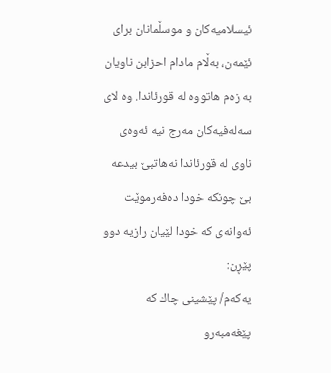ئیسلامیه‌كان و موسڵمانان برای‌ ئێمه‌ن، به‌ڵام مادام احزابن ناویان به‌ زه‌م هاتووه‌ له‌ قورئاندا. وه‌ لای‌ سه‌له‌فیه‌كان مه‌رج نیه‌ ئه‌وه‌ی‌ ناوی‌ له‌ قورئاندا نه‌هاتبێ‌ بیدعه‌ بێ چونكه‌ خودا ده‌فه‌رموێت ئه‌وانه‌ی‌ كه‌ خودا لێیان رازیه‌ دوو پێڕن:
یه‌كه‌م/ پێشینی‌ چاك كه‌ پێغه‌مبه‌رو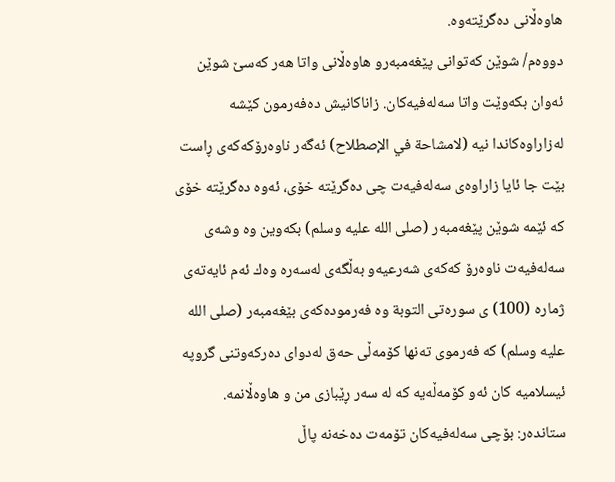هاوه‌ڵانی‌ ده‌گرێته‌وه‌.
دووه‌م/ شوێن كه‌توانی‌ پێغه‌مبه‌رو هاوه‌ڵانی‌ واتا هه‌ر كه‌سێ‌ شوێن ئه‌وان بكه‌وێت واتا سه‌له‌فیه‌كان. زاناكانیش ده‌فه‌رمون كێشه‌ له‌زاراوه‌كاندا نیه‌ (لامشاحة‌ في‌ الإصطلاح) ئه‌گه‌ر ناوه‌رۆكه‌كه‌ی‌ ڕاست بێت جا ئایا زاراوه‌ی‌ سه‌له‌فیه‌ت چی‌ ده‌گرێته‌ خۆی‌، ئه‌وه‌ ده‌گرێته‌ خۆی‌ كه‌ ئێمه‌ شوێن پێغه‌مبه‌ر (صلى الله عليه وسلم) بكه‌وین وه‌ وشه‌ی‌ سه‌له‌فیه‌ت ناوه‌رۆ كه‌كه‌ی‌ شه‌رعیه‌و به‌ڵگه‌ی‌ له‌سه‌ره‌ وه‌ك ئه‌م ئایه‌ته‌ی‌ ژماره‌ (100) ی‌ سوره‌تی‌ التوبة‌ وه‌ فه‌رموده‌كه‌ی‌ بێغه‌مبه‌ر (صلى الله عليه وسلم) كه‌ فه‌رموی‌ ته‌نها كۆمه‌ڵی‌ حه‌ق له‌دوای‌ ده‌ركه‌وتنی‌ گروپه‌ ئیسلامیه‌ كان ئه‌و كۆمه‌ڵه‌یه‌ كه‌ له‌ سه‌ر ڕێبازی‌ من و هاوه‌ڵانمه‌.
ستانده‌ر: بۆچی‌ سه‌له‌فیه‌كان تۆمه‌ت ده‌خه‌نه‌ پاڵ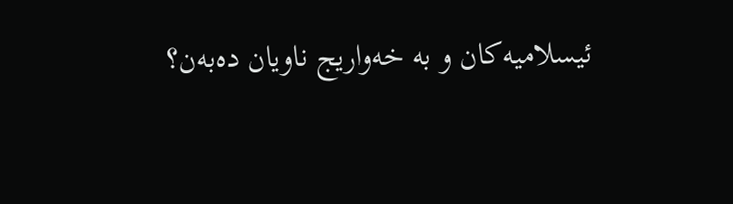ئیسلامیه‌كان و به‌ خه‌واریج ناویان ده‌به‌ن؟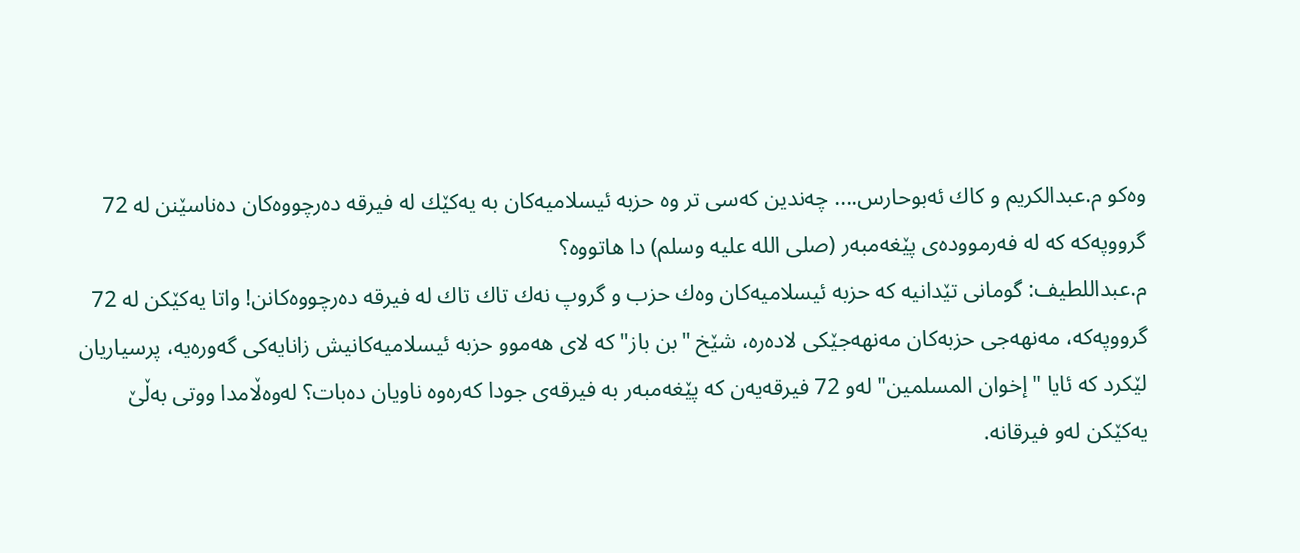وه‌كو م.عبدالكریم و كاك ئه‌بوحارس.... چه‌ندین كه‌سی‌ تر وه‌ حزبه‌ ئیسلامیه‌كان به‌ یه‌كێك له‌ فیرقه‌ ده‌رچووه‌كان ده‌ناسێنن له‌ 72 گرووپه‌كه‌ كه‌ له‌ فه‌رمووده‌ی‌ پێغه‌مبه‌ر (صلى الله عليه وسلم) دا هاتووه‌؟
م.عبداللطیف: گومانی‌ تێدانیه‌ كه‌ حزبه‌ ئیسلامیه‌كان وه‌ك حزب و گروپ نه‌ك تاك تاك له‌ فیرقه‌ ده‌رچووه‌كانن! واتا یه‌كێكن له‌ 72 گرووپه‌كه‌، مه‌نهه‌جی‌ حزبه‌كان مه‌نهه‌جێكی‌ لاده‌ره‌، شێخ "بن باز" كه‌ لای‌ هه‌موو حزبه‌ ئیسلامیه‌كانیش زانایه‌كی گه‌وره‌یه‌، پرسیاریان لێكرد كه‌ ئایا "إخوان المسلمین" له‌و 72 فیرقه‌یه‌ن كه‌ پێغه‌مبه‌ر به‌ فیرقه‌ی‌ جودا كه‌ره‌وه‌ ناویان ده‌بات؟ له‌وه‌ڵامدا ووتی‌ به‌ڵێ‌ یه‌كێكن له‌و فیرقانه‌.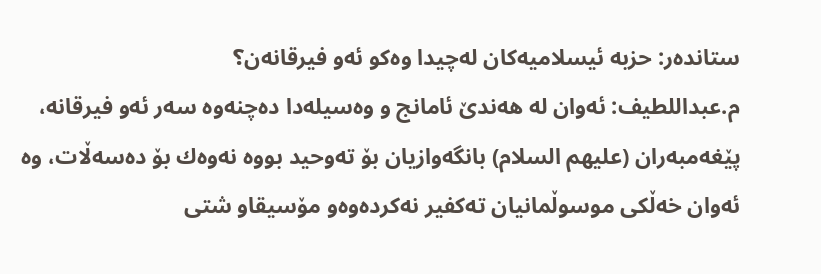ستانده‌ر: حزبه‌ ئیسلامیه‌كان له‌چیدا وه‌كو ئه‌و فیرقانه‌ن؟
م.عبداللطیف: ئه‌وان له‌ هه‌ندێ‌ ئامانج و وه‌سیله‌دا ده‌چنه‌وه‌ سه‌ر ئه‌و فیرقانه‌، پێغه‌مبه‌ران (علیهم السلام) بانگه‌وازیان بۆ ته‌وحید بووه‌ نه‌وه‌ك بۆ ده‌سه‌ڵات، وه‌ ئه‌وان خه‌ڵكی موسوڵمانیان ته‌كفیر نه‌كرده‌وه‌و مۆسیقاو شتی‌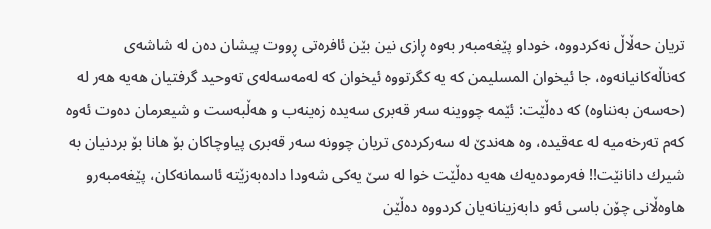تریان حه‌ڵاڵ نه‌كردووه‌، خوداو پێغه‌مبه‌ر به‌وه‌ ڕازی نین بێن ئافره‌تی‌ ڕووت پیشان ده‌ن له‌ شاشه‌ی‌ كه‌ناڵه‌كانیانه‌وه‌، جا ئیخوان المسلیمن كه‌ یه‌ كگرتووه‌ ئیخوان كه‌ له‌مه‌سه‌له‌ی‌ ته‌وحید گرفتیان هه‌یه‌ هه‌ر له‌ (حه‌سه‌ن به‌نناوه‌) كه‌ ده‌ڵێت: ئێمه‌ چووینه‌ سه‌ر قه‌بری‌ سه‌یده‌ زه‌ینه‌ب و هه‌ڵبه‌ست و شیعرمان ده‌وت ئه‌وه‌ كه‌م ته‌رخه‌میه‌ له‌ عه‌قیده‌، وه‌ هه‌ندێ‌ له‌ سه‌ركرده‌ی‌ تریان چوونه‌ سه‌ر قه‌بری پیاوچاكان بۆ هانا بۆ بردنیان به‌ شیرك دانانێت!! فه‌رموده‌یه‌ك هه‌یه‌ ده‌ڵێت خوا له‌ سێ یه‌كی‌ شه‌ودا داده‌به‌زێته‌ ئاسمانه‌كان، پێغه‌مبه‌رو هاوه‌ڵانی‌ چۆن باسی‌ ئه‌و دابه‌زینانه‌یان كردووه‌ ده‌ڵێن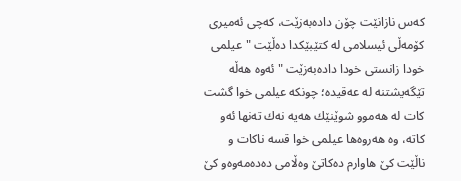كه‌س نازانێت چۆن داده‌به‌زێت، كه‌چی‌ ئه‌میری‌ كۆمه‌ڵی‌ ئیسلامی‌ له‌ كتێبێكدا ده‌ڵێت "عیلمی‌ خودا زانستی‌ خودا داده‌به‌زێت "ئه‌وه‌ هه‌ڵه‌ تێگه‌یشتنه‌ له‌ عه‌قیده‌؛ چونكه‌ عیلمی خوا گشت كات له‌ هه‌موو شوێنێك هه‌یه‌ نه‌ك ته‌نها ئه‌و كاته‌، وه‌ هه‌روه‌ها عیلمی‌ خوا قسه‌ ناكات و ناڵێت كێ‌ هاوارم ده‌كاتێ‌ وه‌ڵامی ده‌ده‌مه‌وه‌و كێ‌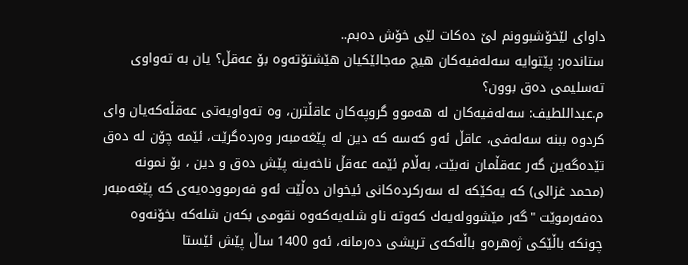داوای‌ لێخۆشبوونم لێ ده‌كات لێی‌ خۆش ده‌بم..
ستانده‌ر: پێتوایه‌ سه‌له‌فیه‌كان هیچ مه‌جالێكیان هێشتۆته‌وه‌ بۆ عه‌قڵ؟ یان به‌ ته‌واوی‌ ته‌سلیمی‌ ده‌ق بوون؟
م.عبداللطیف: سه‌له‌فیه‌كان له‌ هه‌موو گروپه‌كان عاقڵترن، وه‌ ته‌واویه‌تی‌ عه‌قڵه‌كه‌یان وای‌ كردوه‌ ببنه‌ سه‌له‌فی‌، عاقڵ ئه‌و كه‌سه‌ كه‌ دین له‌ پێغه‌مبه‌ر وه‌رده‌گرێت، ئێمه‌ چۆن له‌ ده‌ق تێده‌گه‌ین گه‌ر عه‌قڵمان نه‌بێت، به‌ڵام ئێمه‌ عه‌قڵ ناخه‌ینه‌ پێش ده‌ق و دین ، بۆ نمونه‌ (محمد غزالی‌) كه‌ یه‌كێكه‌ له‌ سه‌ركرده‌كانی‌ ئیخوان ده‌ڵێت ئه‌و فه‌رمووده‌یه‌ی‌ كه‌ پێغه‌مبه‌ر ده‌فه‌رموێت "گه‌ر مێشووله‌یه‌ك كه‌وته‌ ناو شله‌یه‌كه‌وه‌ نقومی‌ بكه‌ن شله‌كه‌ بخۆنه‌وه‌ چونكه‌ باڵێكی‌ ژه‌هره‌و باڵه‌كه‌ی‌ تریشی‌ ده‌رمانه‌، ئه‌و 1400 ساڵ پێش ئێستا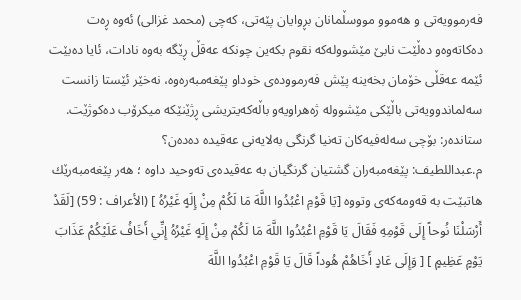فه‌رموویه‌تی‌ و هه‌موو مووسڵمانان بڕوایان پێه‌تی‌، كه‌چی‌ (محمد غزالی‌) ئه‌وه‌ ڕه‌ت ده‌كاته‌وه‌و ده‌ڵێت نابێ‌ مێشووله‌كه‌ نقوم بكه‌ین چونكه‌ عه‌قڵ ڕێگه‌ به‌وه‌ نادات، ئایا ده‌بێت ئێمه‌ عه‌قڵی‌ خۆمان بخه‌ینه‌ پێش فه‌رمووده‌ی‌ خوداو پێغه‌مبه‌ره‌وه‌، نه‌خێر ئێستا زانست سه‌لماندوویه‌تی‌ باڵێكی‌ مێشووله‌ ژه‌هراویه‌و باڵه‌كه‌یتریشی‌ ڕژێنێكه‌ میكرۆب ده‌كوژێت.
ستانده‌ر: بۆچی‌ سه‌له‌فیه‌كان ته‌نیا گرنگی‌ به‌لایه‌نی‌ عه‌قیده‌ ده‌ده‌ن؟
م.عبداللطیف: پێغه‌مبه‌ران گشتیان گرنگیان به‌ عه‌قیده‌ی‌ ته‌وحید داوه‌ ؛ هه‌ر پێغه‌مبه‌رێك هاتبێت به‌ قه‌ومه‌كه‌ی‌ وتووه [يَا قَوْمِ اعْبُدُوا اللَّهَ مَا لَكُمْ مِنْ إِلَهٍ غَيْرُهُ ] (الأعراف : 59) [لَقَدْ أَرْسَلْنَا نُوحاً إِلَى قَوْمِهِ فَقَالَ يَا قَوْمِ اعْبُدُوا اللَّهَ مَا لَكُمْ مِنْ إِلَهٍ غَيْرُهُ إِنِّي أَخَافُ عَلَيْكُمْ عَذَابَ يَوْمٍ عَظِيمٍ ] [ وَإِلَى عَادٍ أَخَاهُمْ هُوداً قَالَ يَا قَوْمِ اعْبُدُوا اللَّهَ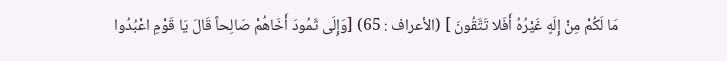مَا لَكُمْ مِنْ إِلَهٍ غَيْرُهُ أَفَلا تَتَّقُونَ ] (الأعراف : 65) [وَإِلَى ثَمُودَ أَخَاهُمْ صَالِحاً قَالَ يَا قَوْمِ اعْبُدُوا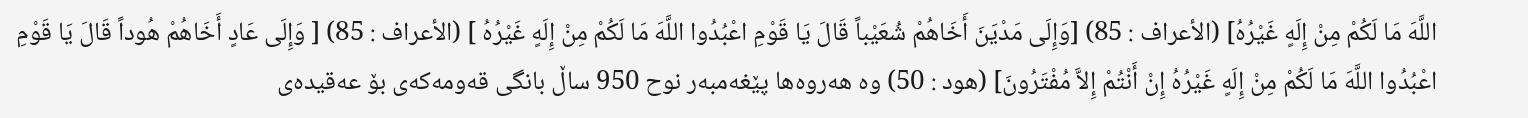اللَّهَ مَا لَكُمْ مِنْ إِلَهٍ غَيْرُهُ] (الأعراف : 85) [وَإِلَى مَدْيَنَ أَخَاهُمْ شُعَيْباً قَالَ يَا قَوْمِ اعْبُدُوا اللَّهَ مَا لَكُمْ مِنْ إِلَهٍ غَيْرُهُ ] (الأعراف : 85) [ وَإِلَى عَادٍ أَخَاهُمْ هُوداً قَالَ يَا قَوْمِ اعْبُدُوا اللَّهَ مَا لَكُمْ مِنْ إِلَهٍ غَيْرُهُ إِنْ أَنْتُمْ إِلاَّ مُفْتَرُونَ] (هود : 50) وه‌ هه‌روه‌ها پێغه‌مبه‌ر نوح 950 ساڵ بانگی‌ قه‌ومه‌كه‌ی‌ بۆ عه‌قیده‌ی‌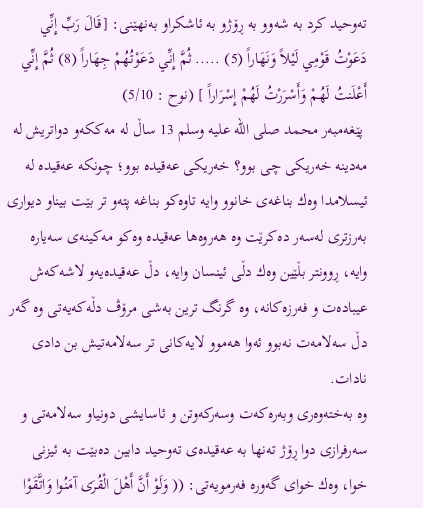ته‌وحید كرد به‌ شه‌وو به‌ ڕۆژو به‌ ئاشكراو به‌نهێنی: [قَالَ رَبِّ إِنِّي دَعَوْتُ قَوْمِي لَيْلاً وَنَهَاراً (5) ..... ثُمَّ إِنِّي دَعَوْتُهُمْ جِهَاراً (8) ثُمَّ إِنِّي أَعْلَنتُ لَهُمْ وَأَسْرَرْتُ لَهُمْ إِسْرَاراً ] (نوح : 5/10)
 پێغه‌مبه‌ر محمد صلى الله عليه وسلم 13 ساڵ‌ له‌ مه‌ككه‌و دواتریش له‌ مه‌دینه‌ خه‌ریكی‌ چی‌ بوو؟ خه‌ریكی‌ عه‌قیده‌ بوو؛ چونكه‌ عه‌قیده‌ له‌ ئیسلامدا وه‌ك بناغه‌ی‌ خانوو وایه‌ تاوه‌كو بناغه‌ پته‌و تر بێت بیناو دیواری‌ به‌رزتری‌ له‌سه‌ر ده‌كرێت وه‌ هه‌روه‌ها عه‌قیده‌ وه‌كو مه‌كینه‌ی‌ سه‌یاره‌ وایه‌، ڕوونتر بڵێین وه‌ك دڵی‌ ئینسان وایه‌، دڵ عه‌قیده‌یه‌و لاشه‌كه‌ش عیباده‌ت و فه‌رزه‌كانه‌، وه‌ گرنگ ترین به‌شی‌ مرۆڤ دڵه‌كه‌یه‌تی‌ وه‌ گه‌ر دڵ سه‌لامه‌ت نه‌بوو ئه‌وا هه‌موو لایه‌كانی‌ تر سه‌لامه‌تیش بن دادی نادات.
وه‌ به‌خته‌وه‌ری‌ وبه‌ره‌كه‌ت وسه‌ركه‌وتن و ئاسایشی دونیاو سه‌لامه‌تی‌ و سه‌رفرازی دوا ڕۆژ ته‌نها به‌ عه‌قیده‌ی‌ ته‌وحید دابین ده‌بێت به‌ ئیزنی‌ خوا، وه‌ك خوای‌ گه‌وره‌ فه‌رمویه‌تی‌: (( وَلَوْ أَنَّ أَهْلَ الْقُرَى آمَنُوا وَاتَّقَوْا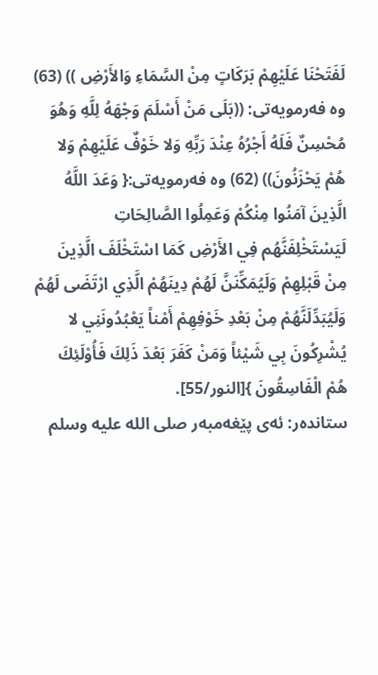لَفَتَحْنَا عَلَيْهِمْ بَرَكَاتٍ مِنْ السَّمَاءِ وَالأَرْضِ )) (63) وه‌ فه‌رمویه‌تی‌: ((بَلَى مَنْ أَسْلَمَ وَجْهَهُ لِلَّهِ وَهُوَ مُحْسِنٌ فَلَهُ أَجْرُهُ عِنْدَ رَبِّهِ وَلا خَوْفٌ عَلَيْهِمْ وَلا هُمْ يَحْزَنُونَ)) (62) وه‌ فه‌رمویه‌تی‌:{ وَعَدَ اللَّهُ الَّذِينَ آمَنُوا مِنْكُمْ وَعَمِلُوا الصَّالِحَاتِ لَيَسْتَخْلِفَنَّهُم فِي الأَرْضِ كَمَا اسْتَخْلَفَ الَّذِينَ مِنْ قَبْلِهِمْ وَلَيُمَكِّنَنَّ لَهُمْ دِينَهُمْ الَّذِي ارْتَضَى لَهُمْ وَلَيُبَدِّلَنَّهُمْ مِنْ بَعْدِ خَوْفِهِمْ أَمْناً يَعْبُدُونَنِي لا يُشْرِكُونَ بِي شَيْئاً وَمَنْ كَفَرَ بَعْدَ ذَلِكَ فَأُوْلَئِكَ هُمْ الْفَاسِقُونَ }[النور/55].
ستانده‌ر: ئه‌ی‌ پێغه‌مبه‌ر صلى الله عليه وسلم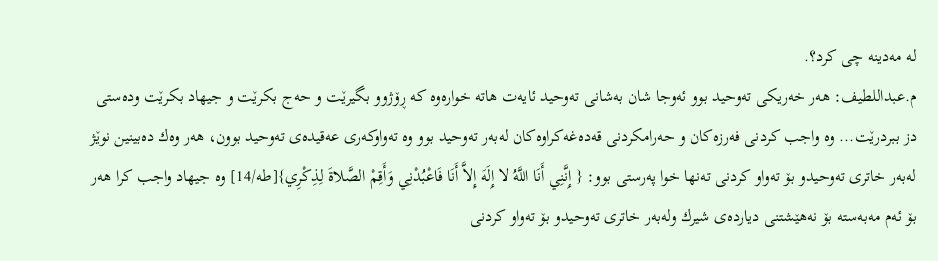له‌ مه‌دینه‌ چی‌ كرد؟.
م.عبداللطیف: هه‌ر خه‌ریكی‌ ته‌وحید بوو ئه‌وجا شان به‌شانی‌ ته‌وحید ئایه‌ت هاته‌ خواره‌وه‌ كه‌ ڕۆژوو بگیرێت و حه‌ج بكرێت و جیهاد بكرێت وده‌ستی‌ دز ببردرێت... وه‌ واجب كردنی فه‌رزه‌كان و حه‌رامكردنی قه‌ده‌غه‌كراوه‌كان له‌به‌ر ته‌وحید بوو وه‌ ته‌واوكه‌ری‌ عه‌قیده‌ی‌ ته‌وحید بوون، هه‌ر وه‌ك ده‌بینین نوێژ له‌به‌ر خاتری‌ ته‌وحیدو بۆ ته‌واو كردنی ته‌نها خوا په‌رستی بوو: { إِنَّنِي أَنَا اللَّهُ لا إِلَهَ إِلاَّ أَنَا فَاعْبُدْنِي وَأَقِمْ الصَّلاةَ لِذِكْرِي}[طه/14] وه‌ جیهاد واجب كرا هه‌ر بۆ ئه‌م مه‌به‌سته‌ بۆ نه‌هێشتنی‌ دیارده‌ی‌ شیرك وله‌به‌ر خاتری‌ ته‌وحیدو بۆ ته‌واو كردنی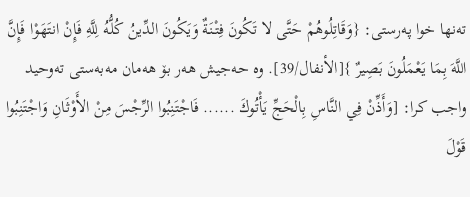ته‌نها خوا په‌رستی: {وَقَاتِلُوهُمْ حَتَّى لا تَكُونَ فِتْنَةٌ وَيَكُونَ الدِّينُ كُلُّهُ لِلَّهِ فَإِنْ انتَهَوْا فَإِنَّ اللَّهَ بِمَا يَعْمَلُونَ بَصِيرٌ }[الأنفال/39]. وه‌ حه‌جیش هه‌ر بۆ هه‌مان مه‌به‌ستی‌ ته‌وحید واجب كرا: [وَأَذِّنْ فِي النَّاسِ بِالْحَجِّ يَأْتُوكَ ...... فَاجْتَنِبُوا الرِّجْسَ مِنْ الأَوْثَانِ وَاجْتَنِبُوا قَوْلَ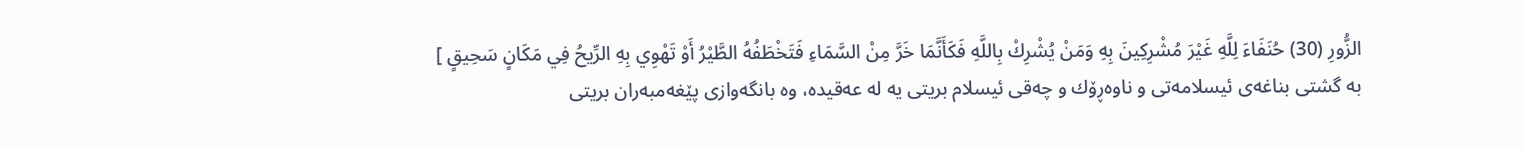الزُّورِ (30) حُنَفَاءَ لِلَّهِ غَيْرَ مُشْرِكِينَ بِهِ وَمَنْ يُشْرِكْ بِاللَّهِ فَكَأَنَّمَا خَرَّ مِنْ السَّمَاءِ فَتَخْطَفُهُ الطَّيْرُ أَوْ تَهْوِي بِهِ الرِّيحُ فِي مَكَانٍ سَحِيقٍ ]
به‌ گشتی‌ بناغه‌ی‌ ئیسلامه‌تی‌ و ناوه‌ڕۆك و چه‌قی‌ ئیسلام بریتی‌ یه‌ له‌ عه‌قیده‌، وه‌ بانگه‌وازی‌ پێغه‌مبه‌ران بریتی‌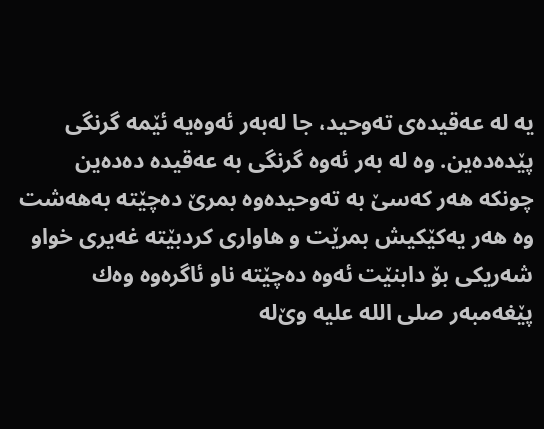یه‌ له‌ عه‌قیده‌ی‌ ته‌وحید، جا له‌به‌ر ئه‌وه‌یه‌ ئێمه‌ گرنگی‌ پێده‌ده‌ین. وه‌ له‌ به‌ر ئه‌وه‌ گرنگی به‌ عه‌قیده‌ ده‌ده‌ین چونكه‌ هه‌ر كه‌سێ‌ به‌ ته‌وحیده‌وه‌ بمرێ‌ ده‌چێته‌ به‌هه‌شت وه‌ هه‌ر یه‌كێكیش بمرێت و هاواری‌ كردبێته‌ غه‌یری‌ خواو شه‌ریكی‌ بۆ دابنێت ئه‌وه‌ ده‌چێته‌ ناو ئاگره‌وه‌ وه‌ك پێغه‌مبه‌ر صلی‌ الله علیه وێ‌له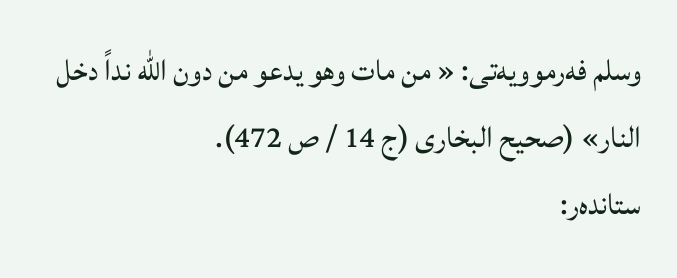وسلم فه‌رموویه‌تی‌: « من مات وهو يدعو من دون الله نداً دخل النار» (صحیح البخاری (ج 14 / ص 472).
ستانده‌ر: